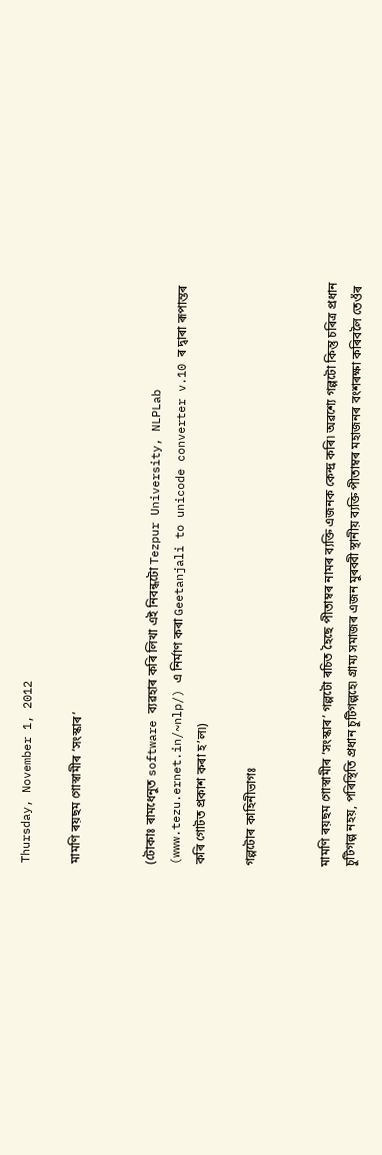Thursday, November 1, 2012

মামণি ৰয়ছম গোস্বামীৰ ‘সংস্কাৰ’


(টোকাঃ ৰামধেনুত software ব্যৱহাৰ কৰি লিখা এই নিবন্ধটো Tezpur University, NLPLab (www.tezu.ernet.in/~nlp/) এ নিৰ্মাণ কৰা Geetanjali to unicode converter v.10 ৰ দ্বাৰা ৰূপান্তৰ কৰি গোটত প্ৰকাশ কৰা হ’ল৷)

গল্পটোৰ কাহিনীভাগঃ


মামণি ৰয়ছম গোস্বামীৰ ‘সংস্কাৰ’ গল্পটো ৰচিত হৈছে পীতাম্বৰ নামৰ ব্যক্তি এজনক কেন্দ্ৰ কৰি৷ অৱশ্যে গল্পটো কিন্তু চৰিত্ৰ প্ৰধান চুটিগল্প নহয়, পৰিস্থিতি প্ৰধান চুটিগল্পহে৷ গ্ৰাম্য সমাজৰ এজন মুৰব্বী স্থানীয় ব্যক্তি পীতাম্বৰ মহাজনৰ বংশৰক্ষা কৰিবলৈ তেওঁৰ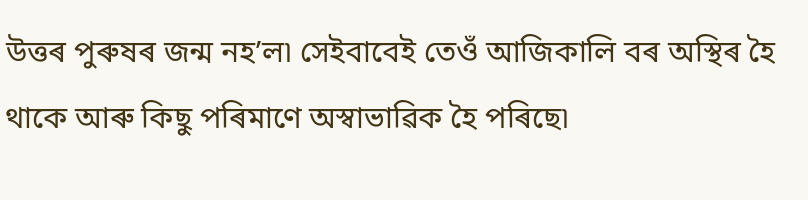উত্তৰ পুৰুষৰ জন্ম নহ’ল৷ সেইবাবেই তেওঁ আজিকালি বৰ অস্থিৰ হৈ থাকে আৰু কিছু পৰিমাণে অস্বাভাৱিক হৈ পৰিছে৷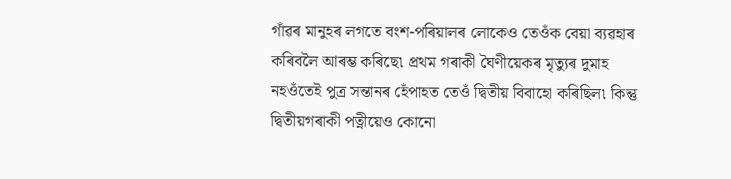গাঁৱৰ মানুহৰ লগতে বংশ-পৰিয়ালৰ লোকেও তেওঁক বেয়া ব্যৱহাৰ কৰিবলৈ আৰম্ভ কৰিছে৷ প্ৰথম গৰাকী ঘৈণীয়েকৰ মৃত্যুৰ দুমাহ নহওঁতেই পুত্ৰ সন্তানৰ হেঁপাহত তেওঁ দ্বিতীয় বিবাহো কৰিছিল৷ কিন্তু দ্বিতীয়গৰাকী পত্নীয়েও কোনো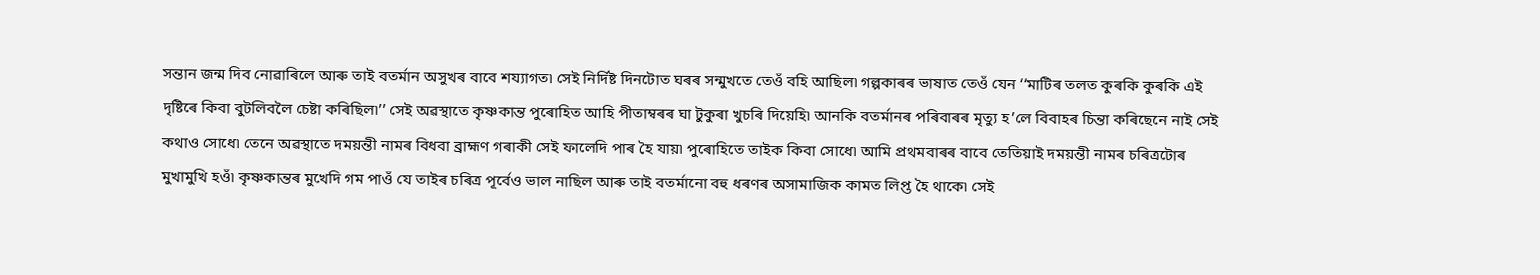সন্তান জন্ম দিব নোৱাৰিলে আৰু তাই বতৰ্মান অসুখৰ বাবে শয্যাগত৷ সেই নিৰ্দিষ্ট দিনটোত ঘৰৰ সন্মুখতে তেওঁ বহি আছিল৷ গল্পকাৰৰ ভাষাত তেওঁ যেন ‘‘মাটিৰ তলত কুৰকি কুৰকি এই দৃষ্টিৰে কিবা বুটলিবলৈ চেষ্টা কৰিছিল৷’’ সেই অৱস্থাতে কৃষ্ণকান্ত পুৰোহিত আহি পীতাম্বৰৰ ঘা টুকুৰা খুচৰি দিয়েহি৷ আনকি বতৰ্মানৰ পৰিবাৰৰ মৃত্যু হ’লে বিবাহৰ চিন্তা কৰিছেনে নাই সেই কথাও সোধে৷ তেনে অৱস্থাতে দময়ন্তী নামৰ বিধবা ব্ৰাহ্মণ গৰাকী সেই ফালেদি পাৰ হৈ যায়৷ পুৰোহিতে তাইক কিবা সোধে৷ আমি প্ৰথমবাৰৰ বাবে তেতিয়াই দময়ন্তী নামৰ চৰিত্ৰটোৰ মুখামুখি হওঁ৷ কৃষ্ণকান্তৰ মুখেদি গম পাওঁ যে তাইৰ চৰিত্ৰ পূৰ্বেও ভাল নাছিল আৰু তাই বতৰ্মানো বহু ধৰণৰ অসামাজিক কামত লিপ্ত হৈ থাকে৷ সেই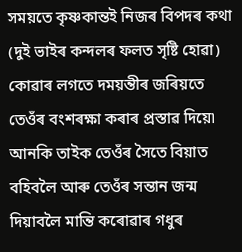সময়তে কৃষ্ণকান্তই নিজৰ বিপদৰ কথা (দুই ভাইৰ কন্দলৰ ফলত সৃষ্টি হোৱা) কোৱাৰ লগতে দময়ন্তীৰ জৰিয়তে তেওঁৰ বংশৰক্ষা কৰাৰ প্ৰস্তাৱ দিয়ে৷ আনকি তাইক তেওঁৰ সৈতে বিয়াত বহিবলৈ আৰু তেওঁৰ সন্তান জন্ম দিয়াবলৈ মান্তি কৰোৱাৰ গধুৰ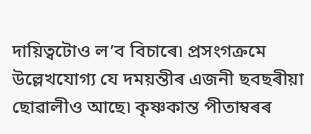দায়িত্বটোও ল’ব বিচাৰে৷ প্ৰসংগক্ৰমে উল্লেখযোগ্য যে দময়ন্তীৰ এজনী ছবছৰীয়া ছোৱালীও আছে৷ কৃষ্ণকান্ত পীতাম্বৰৰ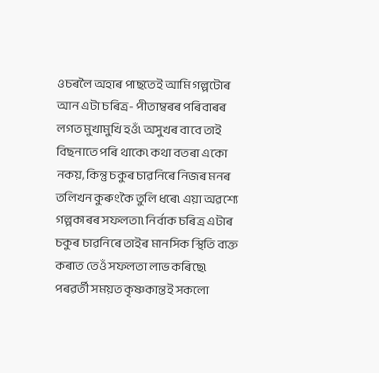ওচৰলৈ অহাৰ পাছতেই আমি গল্পটোৰ আন এটা চৰিত্ৰ- পীতাম্বৰৰ পৰিবাৰৰ লগত মুখামুখি হওঁ৷ অসুখৰ বাবে তাই বিছনাতে পৰি থাকে৷ কথা বতৰা একো নকয়, কিন্তু চকুৰ চাৱনিৰে নিজৰ মনৰ তলিখন কুৰুংকৈ তুলি ধৰে৷ এয়া অৱশ্যে গল্পকাৰৰ সফলতা৷ নিৰ্বাক চৰিত্ৰ এটাৰ চকুৰ চাৱনিৰে তাইৰ মানসিক স্থিতি ব্যক্ত কৰাত তেওঁ সফলতা লাভ কৰিছে৷ পৰৱৰ্তী সময়ত কৃষ্ণকান্তই সকলো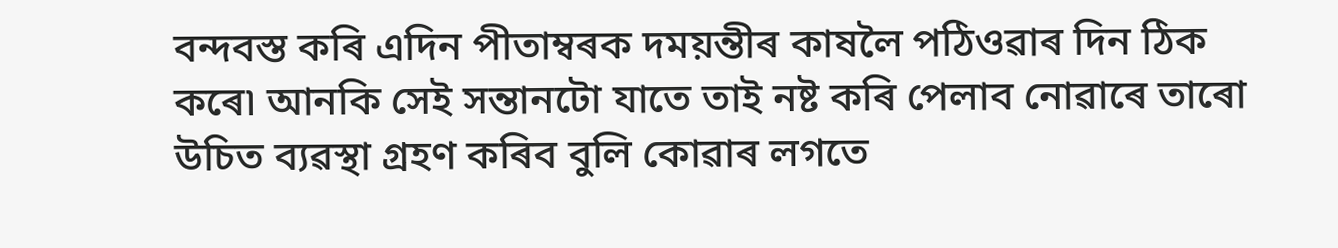বন্দবস্ত কৰি এদিন পীতাম্বৰক দময়ন্তীৰ কাষলৈ পঠিওৱাৰ দিন ঠিক কৰে৷ আনকি সেই সন্তানটো যাতে তাই নষ্ট কৰি পেলাব নোৱাৰে তাৰো উচিত ব্যৱস্থা গ্ৰহণ কৰিব বুলি কোৱাৰ লগতে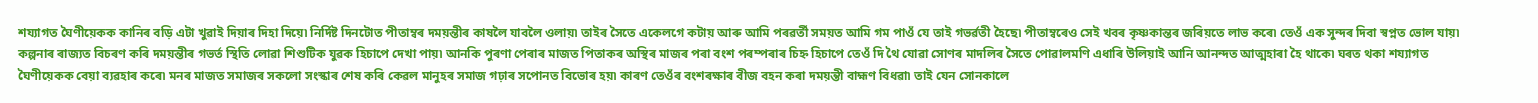শয্যাগত ঘৈণীয়েকক কানিৰ বড়ি এটা খুৱাই দিয়াৰ দিহা দিয়ে৷ নিৰ্দিষ্ট দিনটোত পীতাম্বৰ দময়ন্তীৰ কাষলৈ যাবলৈ ওলায়৷ তাইৰ সৈতে একেলগে কটায় আৰু আমি পৰৱৰ্তী সময়ত আমি গম পাওঁ যে তাই গভৰ্ৱতী হৈছে৷ পীতাম্বৰেও সেই খবৰ কৃষ্ণকান্তৰ জৰিয়তে লাভ কৰে৷ তেওঁ এক সুন্দৰ দিবা স্বপ্নত ভোল যায়৷ কল্পনাৰ ৰাজ্যত বিচৰণ কৰি দময়ন্তীৰ গভৰ্ত স্থিতি লোৱা শিশুটিক যুৱক হিচাপে দেখা পায়৷ আনকি পুৰণা পেৰাৰ মাজত পিতাকৰ অস্থিৰ মাজৰ পৰা বংশ পৰম্পৰাৰ চিহ্ন হিচাপে তেওঁ দি থৈ যোৱা সোণৰ মাদলিৰ সৈতে পোৱালমণি এধাৰি উলিয়াই আনি আনন্দত আত্মহাৰা হৈ থাকে৷ ঘৰত থকা শয্যাগত ঘৈণীয়েকক বেয়া ব্যৱহাৰ কৰে৷ মনৰ মাজত সমাজৰ সকলো সংস্কাৰ শেষ কৰি কেৱল মানুহৰ সমাজ গঢ়াৰ সপোনত বিভোৰ হয়৷ কাৰণ তেওঁৰ বংশৰক্ষাৰ বীজ বহন কৰা দময়ন্তী বাহ্মণ বিধৱা৷ তাই যেন সোনকালে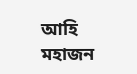আহি মহাজন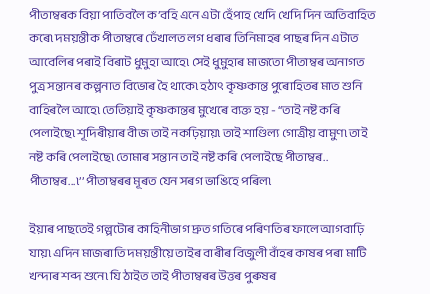পীতাম্বৰক বিয়া পাতিবলৈ ক’বহি এনে এটা হেঁপাহ খেদি খেদি দিন অতিবাহিত কৰে৷ দময়ন্তীক পীতাম্বৰে ঢেঁখালত লগ ধৰাৰ তিনিমাহৰ পাছৰ দিন এটাত আবেলিৰ পৰাই বিৰাট ধুমুহা আহে৷ সেই ধুমুহাৰ মাজতো পীতাম্বৰ অনাগত পুত্ৰ সন্তানৰ কল্পনাত বিভোৰ হৈ থাকে৷ হঠাৎ কৃষ্ণকান্ত পুৰোহিতৰ মাত শুনি বাহিৰলৈ আহে৷ তেতিয়াই কৃষ্ণকান্তৰ মুখেৰে ব্যক্ত হয় - ‘‘তাই নষ্ট কৰি পেলাইছে৷ শূদিৰীয়াৰ বীজ তাই নকঢ়িয়ায়৷ তাই শাণ্ডিল্য গোত্ৰীয় বামুণ৷ তাই নষ্ট কৰি পেলাইছে৷ তোমাৰ সন্তান তাই নষ্ট কৰি পেলাইছে পীতাম্বৰ.. পীতাম্বৰ...৷’’ পীতাম্বৰৰ মূৰত যেন সৰগ ভাঙিহে পৰিল৷

ইয়াৰ পাছতেই গল্পটোৰ কাহিনীভাগ দ্ৰুত গতিৰে পৰিণতিৰ ফালে আগবাঢ়ি যায়৷ এদিন মাজৰাতি দময়ন্তীয়ে তাইৰ বাৰীৰ বিজুলী বাঁহৰ কাষৰ পৰা মাটি খন্দাৰ শব্দ শুনে৷ যি ঠাইত তাই পীতাম্বৰৰ উত্তৰ পুৰুষৰ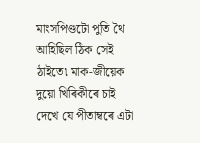মাংসপিণ্ডটো পুতি থৈ আহিছিল ঠিক সেই ঠাইতে৷ মাক-জীয়েক দুয়ো খিৰিকীৰে চাই দেখে যে পীতাম্বৰে এটা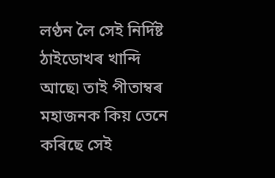লণ্ঠন লৈ সেই নিৰ্দিষ্ট ঠাইডোখৰ খান্দি আছে৷ তাই পীতাম্বৰ মহাজনক কিয় তেনে কৰিছে সেই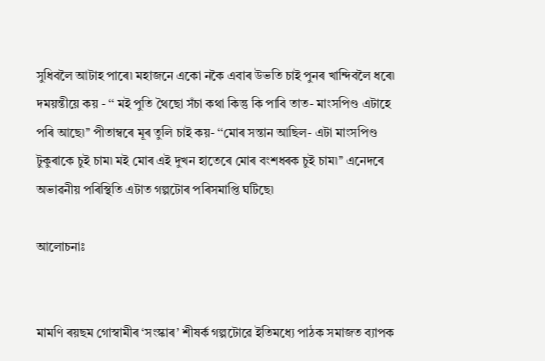সুধিবলৈ আটাহ পাৰে৷ মহাজনে একো নকৈ এবাৰ উভতি চাই পুনৰ খান্দিবলৈ ধৰে৷ দময়ন্তীয়ে কয় - ‘‘ মই পুতি থৈছো সঁচা কথা কিন্তু কি পাবি তাত- মাংসপিণ্ড এটাহে পৰি আছে৷’’ পীতাম্বৰে মূৰ তুলি চাই কয়- ‘‘মোৰ সন্তান আছিল- এটা মাংসপিণ্ড টুকুৰাকে চুই চাম৷ মই মোৰ এই দুখন হাতেৰে মোৰ বংশধৰক চুই চাম৷’’ এনেদৰে অভাৱনীয় পৰিস্থিতি এটাত গল্পটোৰ পৰিসমাপ্তি ঘটিছে৷

আলোচনাঃ


মামণি ৰয়ছম গোস্বামীৰ ‘সংস্কাৰ’ শীষৰ্ক গল্পটোৱে ইতিমধ্যে পাঠক সমাজত ব্যাপক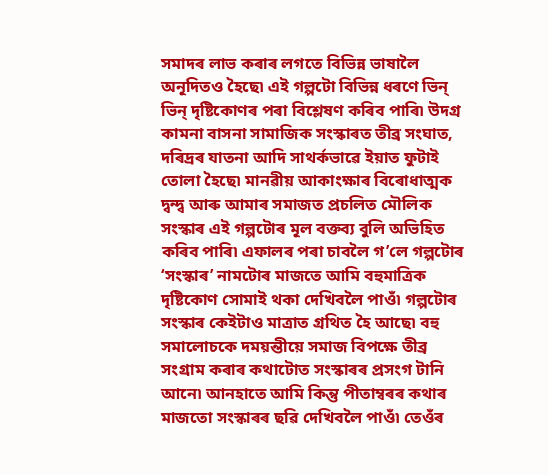সমাদৰ লাভ কৰাৰ লগতে বিভিন্ন ভাষালৈ অনূদিতও হৈছে৷ এই গল্পটো বিভিন্ন ধৰণে ভিন্ ভিন্ দৃষ্টিকোণৰ পৰা বিশ্লেষণ কৰিব পাৰি৷ উদগ্ৰ কামনা বাসনা সামাজিক সংস্কাৰত তীব্ৰ সংঘাত, দৰিদ্ৰৰ যাতনা আদি সাথৰ্কভাৱে ইয়াত ফুটাই তোলা হৈছে৷ মানৱীয় আকাংক্ষাৰ বিৰোধাত্মক দ্বন্দ্ব আৰু আমাৰ সমাজত প্ৰচলিত মৌলিক সংস্কাৰ এই গল্পটোৰ মূল বক্তব্য বুলি অভিহিত কৰিব পাৰি৷ এফালৰ পৰা চাবলৈ গ’লে গল্পটোৰ ‘সংস্কাৰ’ নামটোৰ মাজতে আমি বহুমাত্ৰিক দৃষ্টিকোণ সোমাই থকা দেখিবলৈ পাওঁ৷ গল্পটোৰ সংস্কাৰ কেইটাও মাত্ৰাত গ্ৰথিত হৈ আছে৷ বহু সমালোচকে দময়ন্তীয়ে সমাজ বিপক্ষে তীব্ৰ সংগ্ৰাম কৰাৰ কথাটোত সংস্কাৰৰ প্ৰসংগ টানি আনে৷ আনহাতে আমি কিন্তু পীতাম্বৰৰ কথাৰ মাজতো সংস্কাৰৰ ছৱি দেখিবলৈ পাওঁ৷ তেওঁৰ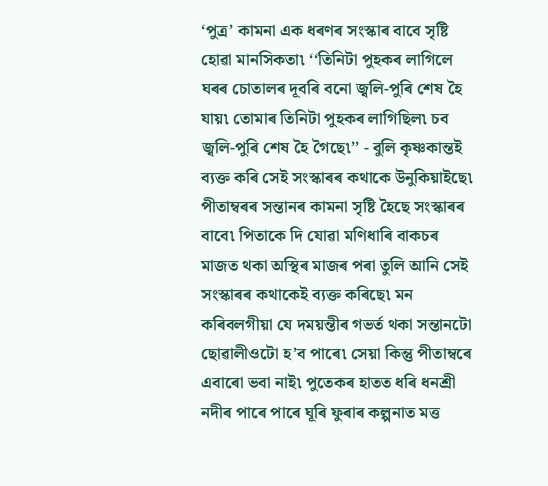‘পুত্ৰ’ কামনা এক ধৰণৰ সংস্কাৰ বাবে সৃষ্টি হোৱা মানসিকতা৷ ‘‘তিনিটা পুহকৰ লাগিলে ঘৰৰ চোতালৰ দূবৰি বনো জ্বলি-পুৰি শেষ হৈ যায়৷ তোমাৰ তিনিটা পুহকৰ লাগিছিল৷ চব জ্বলি-পুৰি শেষ হৈ গৈছে৷’’ - বুলি কৃষ্ণকান্তই ব্যক্ত কৰি সেই সংস্কাৰৰ কথাকে উনুকিয়াইছে৷ পীতাম্বৰৰ সন্তানৰ কামনা সৃষ্টি হৈছে সংস্কাৰৰ বাবে৷ পিতাকে দি যোৱা মণিধাৰি বাকচৰ মাজত থকা অস্থিৰ মাজৰ পৰা তুলি আনি সেই সংস্কাৰৰ কথাকেই ব্যক্ত কৰিছে৷ মন কৰিবলগীয়া যে দময়ন্তীৰ গভৰ্ত থকা সন্তানটো ছোৱালীওটো হ’ব পাৰে৷ সেয়া কিন্তু পীতাম্বৰে এবাৰো ভবা নাই৷ পুতেকৰ হাতত ধৰি ধনশ্ৰী নদীৰ পাৰে পাৰে ঘূৰি ফুৰাৰ কল্পনাত মত্ত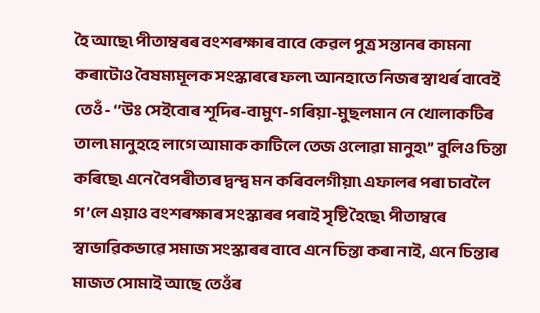হৈ আছে৷ পীতাম্বৰৰ বংশৰক্ষাৰ বাবে কেৱল পুত্ৰ সন্তানৰ কামনা কৰাটোও বৈষম্যমূলক সংস্কাৰৰে ফল৷ আনহাতে নিজৰ স্বাথৰ্ৰ বাবেই তেওঁ - ‘‘উঃ সেইবোৰ শূদিৰ-বামুণ-গৰিয়া-মুছলমান নে খোলাকটিৰ তাল৷ মানুহহে লাগে আমাক কাটিলে তেজ ওলোৱা মানুহ৷’’ বুলিও চিন্তা কৰিছে৷ এনে বৈপৰীত্যৰ দ্বন্দ্ব মন কৰিবলগীয়া৷ এফালৰ পৰা চাবলৈ গ’লে এয়াও বংশৰক্ষাৰ সংস্কাৰৰ পৰাই সৃষ্টি হৈছে৷ পীতাম্বৰে স্বাভাৱিকভাৱে সমাজ সংস্কাৰৰ বাবে এনে চিন্তা কৰা নাই, এনে চিন্তাৰ মাজত সোমাই আছে তেওঁৰ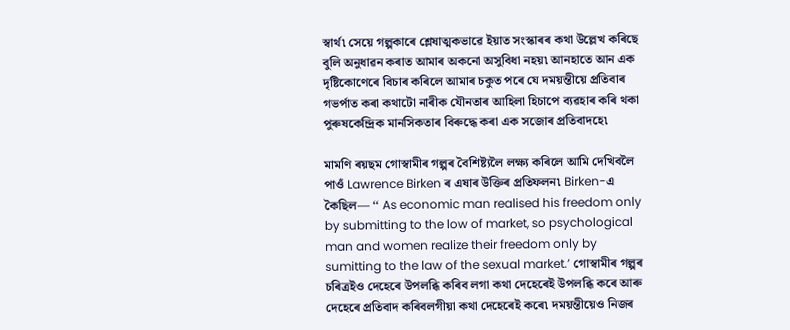স্বাৰ্থ৷ সেয়ে গল্পকাৰে শ্লেষাত্মকভাৱে ইয়াত সংস্কাৰৰ কথা উল্লেখ কৰিছে বুলি অনুধাৱন কৰাত আমাৰ অকনো অসুবিধা নহয়৷ আনহাতে আন এক দৃষ্টিকোণেৰে বিচাৰ কৰিলে আমাৰ চকুত পৰে যে দময়ন্তীয়ে প্ৰতিবাৰ গভৰ্পাত কৰা কথাটো নাৰীক যৌনতাৰ আহিলা হিচাপে ব্যৱহাৰ কৰি থকা পুৰুষকেন্দ্ৰিক মানসিকতাৰ বিৰুদ্ধে কৰা এক সজোৰ প্ৰতিবাদহে৷

মামণি ৰয়ছম গোস্বামীৰ গল্পৰ বৈশিষ্ট্যলৈ লক্ষ্য কৰিলে আমি দেখিবলৈ পাওঁ Lawrence Birken ৰ এষাৰ উক্তিৰ প্ৰতিফলন৷ Birken-এ কৈছিল— ‘‘ As economic man realised his freedom only by submitting to the low of market, so psychological man and women realize their freedom only by sumitting to the law of the sexual market.’ গোস্বামীৰ গল্পৰ চৰিত্ৰইও দেহেৰে উপলব্ধি কৰিব লগা কথা দেহেৰেই উপলব্ধি কৰে আৰু দেহেৰে প্ৰতিবাদ কৰিবলগীয়া কথা দেহেৰেই কৰে৷ দময়ন্তীয়েও নিজৰ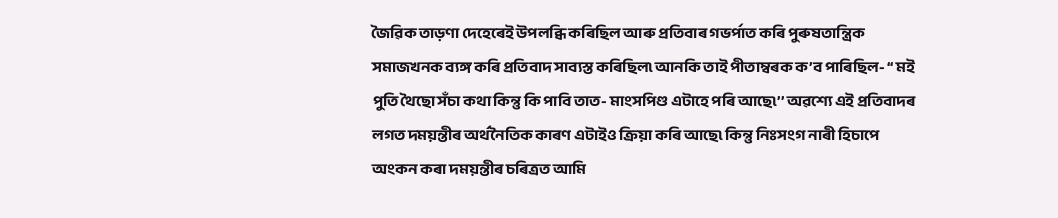জৈৱিক তাড়ণা দেহেৰেই উপলব্ধি কৰিছিল আৰু প্ৰতিবাৰ গভৰ্পাত কৰি পুৰুষতান্ত্ৰিক সমাজখনক ব্যঙ্গ কৰি প্ৰতিবাদ সাব্যস্ত কৰিছিল৷ আনকি তাই পীতাম্বৰক ক’ব পাৰিছিল- ‘‘ মই পুতি থৈছো সঁচা কথা কিন্তু কি পাবি তাত- মাংসপিণ্ড এটাহে পৰি আছে৷’’ অৱশ্যে এই প্ৰতিবাদৰ লগত দময়ন্তীৰ অৰ্থনৈতিক কাৰণ এটাইও ক্ৰিয়া কৰি আছে৷ কিন্তু নিঃসংগ নাৰী হিচাপে অংকন কৰা দময়ন্তীৰ চৰিত্ৰত আমি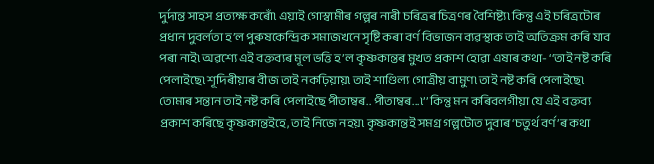দুৰ্দান্ত সাহস প্ৰত্যক্ষ কৰোঁ৷ এয়াই গোস্বামীৰ গল্পৰ নাৰী চৰিত্ৰৰ চিত্ৰণৰ বৈশিষ্ট্য৷ কিন্তু এই চৰিত্ৰটোৰ প্ৰধান দুবৰ্লতা হ’ল পুৰুষকেন্দ্ৰিক সমাজখনে সৃষ্টি কৰা বৰ্ণ বিভাজন ব্যৱস্থাক তাই অতিক্ৰম কৰি যাব পৰা নাই৷ অৱশ্যে এই বক্তব্যৰ মূল ভত্তি হ’ল কৃষ্ণকান্তৰ মুখত প্ৰকাশ হোৱা এষাৰ কথা- ‘‘তাই নষ্ট কৰি পেলাইছে৷ শূদিৰীয়াৰ বীজ তাই নকঢ়িয়ায়৷ তাই শাণ্ডিল্য গোত্ৰীয় বামুণ৷ তাই নষ্ট কৰি পেলাইছে৷ তোমাৰ সন্তান তাই নষ্ট কৰি পেলাইছে পীতাম্বৰ.. পীতাম্বৰ...৷’’ কিন্তু মন কৰিবলগীয়া যে এই বক্তব্য প্ৰকাশ কৰিছে কৃষ্ণকান্তইহে, তাই নিজে নহয়৷ কৃষ্ণকান্তই সমগ্ৰ গল্পটোত দুবাৰ ‘চতুৰ্থ বৰ্ণ’ৰ কথা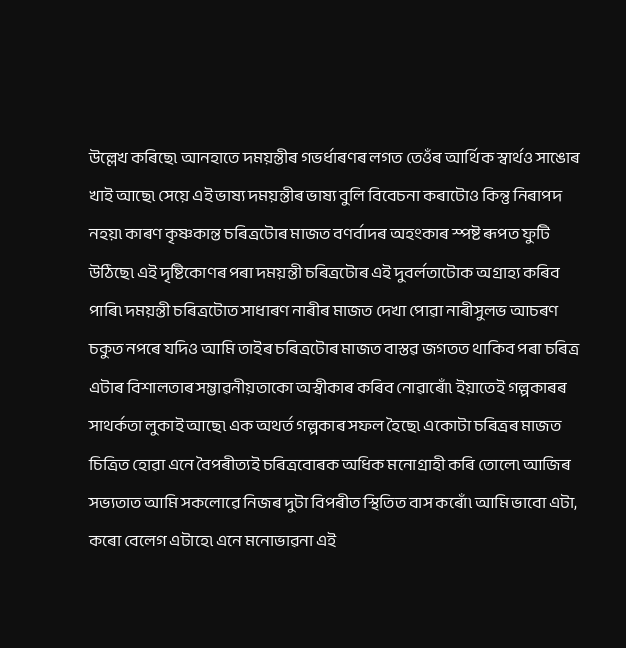উল্লেখ কৰিছে৷ আনহাতে দময়ন্তীৰ গভৰ্ধাৰণৰ লগত তেওঁৰ আৰ্থিক স্বাৰ্থও সাঙোৰ খাই আছে৷ সেয়ে এই ভাষ্য দময়ন্তীৰ ভাষ্য বুলি বিবেচনা কৰাটোও কিন্তু নিৰাপদ নহয়৷ কাৰণ কৃষ্ণকান্ত চৰিত্ৰটোৰ মাজত বণৰ্বাদৰ অহংকাৰ স্পষ্ট ৰূপত ফুটি উঠিছে৷ এই দৃষ্টিকোণৰ পৰা দময়ন্তী চৰিত্ৰটোৰ এই দুবৰ্লতাটোক অগ্ৰাহ্য কৰিব পাৰি৷ দময়ন্তী চৰিত্ৰটোত সাধাৰণ নাৰীৰ মাজত দেখা পোৱা নাৰীসুলভ আচৰণ চকুত নপৰে যদিও আমি তাইৰ চৰিত্ৰটোৰ মাজত বাস্তৱ জগতত থাকিব পৰা চৰিত্ৰ এটাৰ বিশালতাৰ সম্ভাৱনীয়তাকো অস্বীকাৰ কৰিব নোৱাৰোঁ৷ ইয়াতেই গল্পকাৰৰ সাথৰ্কতা লুকাই আছে৷ এক অথৰ্ত গল্পকাৰ সফল হৈছে৷ একোটা চৰিত্ৰৰ মাজত চিত্ৰিত হোৱা এনে বৈপৰীত্যই চৰিত্ৰবোৰক অধিক মনোগ্ৰাহী কৰি তোলে৷ আজিৰ সভ্যতাত আমি সকলোৱে নিজৰ দুটা বিপৰীত স্থিতিত বাস কৰোঁ৷ আমি ভাবো এটা, কৰো বেলেগ এটাহে৷ এনে মনোভাৱনা এই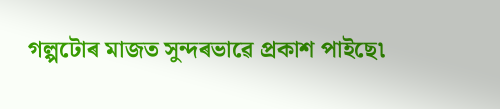গল্পটোৰ মাজত সুন্দৰভাৱে প্ৰকাশ পাইছে৷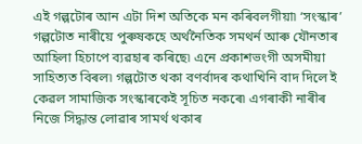এই গল্পটোৰ আন এটা দিশ অতিকে মন কৰিবলগীয়া৷ ‘সংস্কাৰ’ গল্পটোত নাৰীয়ে পুৰুষকহে অৰ্থনৈতিক সমথৰ্ন আৰু যৌনতাৰ আহিলা হিচাপে ব্যৱহাৰ কৰিছে৷ এনে প্ৰকাশভংগী অসমীয়া সাহিত্যত বিৰল৷ গল্পটোত থকা বণৰ্বাদৰ কথাখিনি বাদ দিলে ই কেৱল সামাজিক সংস্কাৰকেই সূচিত নকৰে৷ এগৰাকী নাৰীৰ নিজে সিদ্ধান্ত লোৱাৰ সামৰ্থ থকাৰ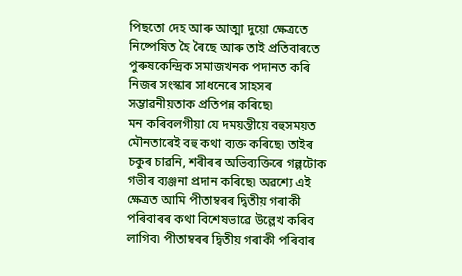পিছতো দেহ আৰু আত্মা দুয়ো ক্ষেত্ৰতে নিষ্পেষিত হৈ ৰৈছে আৰু তাই প্ৰতিবাৰতে পুৰুষকেন্দ্ৰিক সমাজখনক পদানত কৰি নিজৰ সংস্কাৰ সাধনেৰে সাহসৰ সম্ভাৱনীয়তাক প্ৰতিপন্ন কৰিছে৷
মন কৰিবলগীয়া যে দময়ন্তীয়ে বহুসময়ত মৌনতাৰেই বহু কথা ব্যক্ত কৰিছে৷ তাইৰ চকুৰ চাৱনি, শৰীৰৰ অভিব্যক্তিৰে গল্পটোক গভীৰ ব্যঞ্জনা প্ৰদান কৰিছে৷ অৱশ্যে এই ক্ষেত্ৰত আমি পীতাম্বৰৰ দ্বিতীয় গৰাকী পৰিবাৰৰ কথা বিশেষভাৱে উল্লেখ কৰিব লাগিব৷ পীতাম্বৰৰ দ্বিতীয় গৰাকী পৰিবাৰ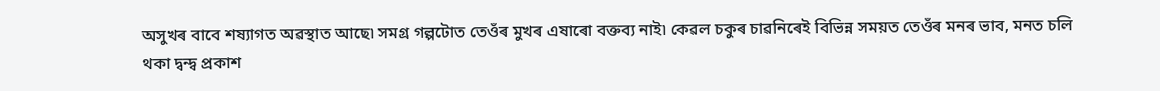অসুখৰ বাবে শষ্যাগত অৱস্থাত আছে৷ সমগ্ৰ গল্পটোত তেওঁৰ মুখৰ এষাৰো বক্তব্য নাই৷ কেৱল চকুৰ চাৱনিৰেই বিভিন্ন সময়ত তেওঁৰ মনৰ ভাব, মনত চলি থকা দ্বন্দ্ব প্ৰকাশ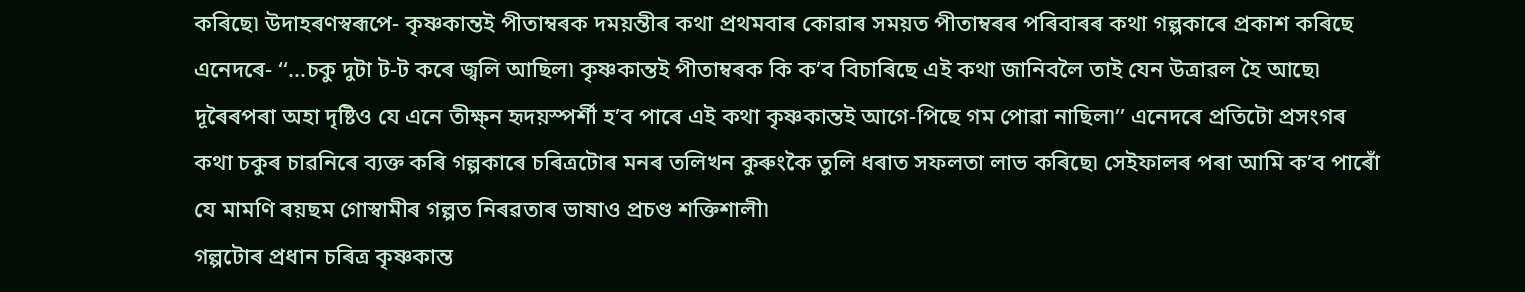কৰিছে৷ উদাহৰণস্বৰূপে- কৃষ্ণকান্তই পীতাম্বৰক দময়ন্তীৰ কথা প্ৰথমবাৰ কোৱাৰ সময়ত পীতাম্বৰৰ পৰিবাৰৰ কথা গল্পকাৰে প্ৰকাশ কৰিছে এনেদৰে- ‘‘...চকু দুটা ট-ট কৰে জ্বলি আছিল৷ কৃষ্ণকান্তই পীতাম্বৰক কি ক’ব বিচাৰিছে এই কথা জানিবলৈ তাই যেন উত্ৰাৱল হৈ আছে৷ দূৰৈৰপৰা অহা দৃষ্টিও যে এনে তীক্ষ্ন হৃদয়স্পৰ্শী হ’ব পাৰে এই কথা কৃষ্ণকান্তই আগে-পিছে গম পোৱা নাছিল৷’’ এনেদৰে প্ৰতিটো প্ৰসংগৰ কথা চকুৰ চাৱনিৰে ব্যক্ত কৰি গল্পকাৰে চৰিত্ৰটোৰ মনৰ তলিখন কুৰুংকৈ তুলি ধৰাত সফলতা লাভ কৰিছে৷ সেইফালৰ পৰা আমি ক’ব পাৰোঁ যে মামণি ৰয়ছম গোস্বামীৰ গল্পত নিৰৱতাৰ ভাষাও প্ৰচণ্ড শক্তিশালী৷
গল্পটোৰ প্ৰধান চৰিত্ৰ কৃষ্ণকান্ত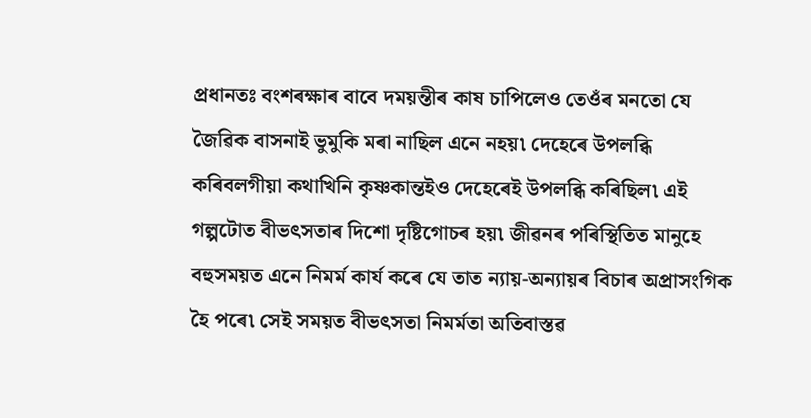প্ৰধানতঃ বংশৰক্ষাৰ বাবে দময়ন্তীৰ কাষ চাপিলেও তেওঁৰ মনতো যে জৈৱিক বাসনাই ভুমুকি মৰা নাছিল এনে নহয়৷ দেহেৰে উপলব্ধি কৰিবলগীয়া কথাখিনি কৃষ্ণকান্তইও দেহেৰেই উপলব্ধি কৰিছিল৷ এই গল্পটোত বীভৎসতাৰ দিশো দৃষ্টিগোচৰ হয়৷ জীৱনৰ পৰিস্থিতিত মানুহে বহুসময়ত এনে নিমৰ্ম কাৰ্য কৰে যে তাত ন্যায়-অন্যায়ৰ বিচাৰ অপ্ৰাসংগিক হৈ পৰে৷ সেই সময়ত বীভৎসতা নিমৰ্মতা অতিবাস্তৱ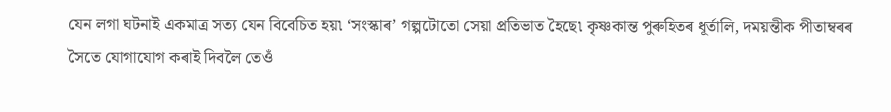যেন লগা ঘটনাই একমাত্ৰ সত্য যেন বিবেচিত হয়৷ ‘সংস্কাৰ’ গল্পটোতো সেয়া প্ৰতিভাত হৈছে৷ কৃষ্ণকান্ত পুৰুহিতৰ ধূৰ্তালি, দময়ন্তীক পীতাম্বৰৰ সৈতে যোগাযোগ কৰাই দিবলৈ তেওঁ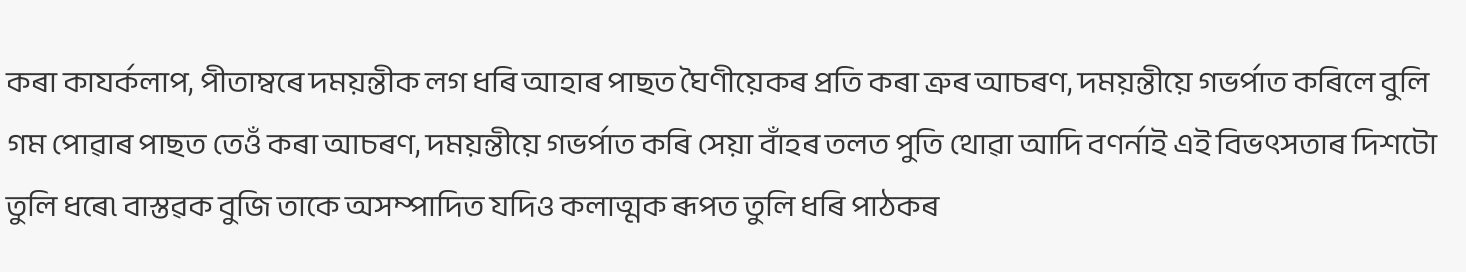কৰা কাযৰ্কলাপ, পীতাম্বৰে দময়ন্তীক লগ ধৰি আহাৰ পাছত ঘৈণীয়েকৰ প্ৰতি কৰা ত্ৰুৰ আচৰণ, দময়ন্তীয়ে গভৰ্পাত কৰিলে বুলি গম পোৱাৰ পাছত তেওঁ কৰা আচৰণ, দময়ন্তীয়ে গভৰ্পাত কৰি সেয়া বাঁহৰ তলত পুতি থোৱা আদি বণৰ্নাই এই বিভৎসতাৰ দিশটো তুলি ধৰে৷ বাস্তৱক বুজি তাকে অসম্পাদিত যদিও কলাত্মক ৰূপত তুলি ধৰি পাঠকৰ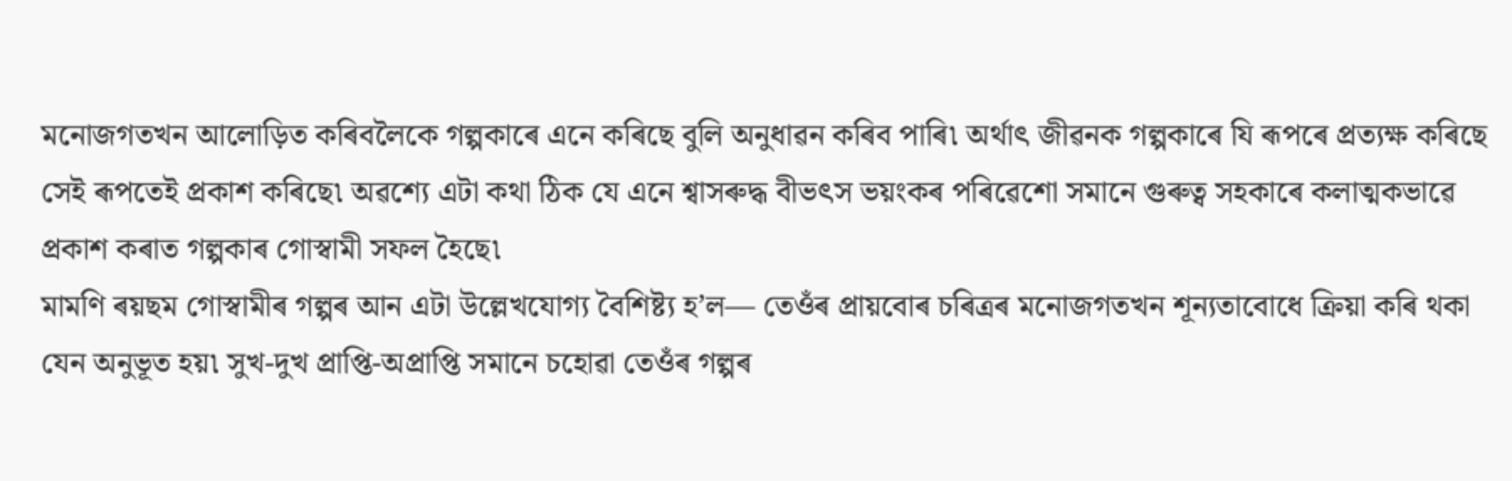মনোজগতখন আলোড়িত কৰিবলৈকে গল্পকাৰে এনে কৰিছে বুলি অনুধাৱন কৰিব পাৰি৷ অৰ্থাৎ জীৱনক গল্পকাৰে যি ৰূপৰে প্ৰত্যক্ষ কৰিছে সেই ৰূপতেই প্ৰকাশ কৰিছে৷ অৱশ্যে এটা কথা ঠিক যে এনে শ্বাসৰুদ্ধ বীভৎস ভয়ংকৰ পৰিৱেশো সমানে গুৰুত্ব সহকাৰে কলাত্মকভাৱে প্ৰকাশ কৰাত গল্পকাৰ গোস্বামী সফল হৈছে৷
মামণি ৰয়ছম গোস্বামীৰ গল্পৰ আন এটা উল্লেখযোগ্য বৈশিষ্ট্য হ’ল— তেওঁৰ প্ৰায়বোৰ চৰিত্ৰৰ মনোজগতখন শূন্যতাবোধে ক্ৰিয়া কৰি থকা যেন অনুভূত হয়৷ সুখ-দুখ প্ৰাপ্তি-অপ্ৰাপ্তি সমানে চহোৱা তেওঁৰ গল্পৰ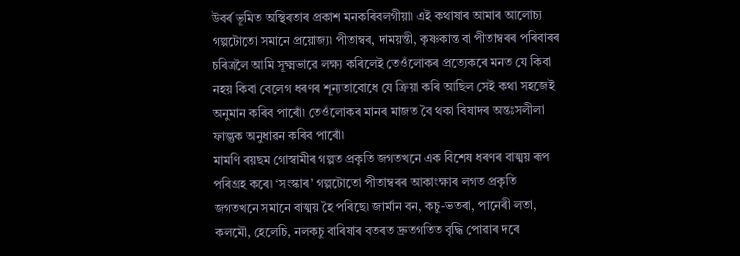উবৰ্ৰ ভূমিত অস্থিৰতাৰ প্ৰকাশ মনকৰিবলগীয়া৷ এই কথাষাৰ আমাৰ আলোচ্য গল্পটোতো সমানে প্ৰয়োজ্য৷ পীতাম্বৰ, দাময়ন্তী, কৃষ্ণকান্ত বা পীতাম্বৰৰ পৰিবাৰৰ চৰিত্ৰলৈ আমি সূক্ষ্মভাৱে লক্ষ্য কৰিলেই তেওঁলোকৰ প্ৰত্যেকৰে মনত যে কিবা নহয় কিবা বেলেগ ধৰণৰ শূন্যতাবোধে যে ক্ৰিয়া কৰি আছিল সেই কথা সহজেই অনুমান কৰিব পাৰোঁ৷ তেওঁলোকৰ মানৰ মাজত বৈ থকা বিষাদৰ অন্তঃসলীলা ফাল্গুক অনুধাৱন কৰিব পাৰোঁ৷
মামণি ৰয়ছম গোস্বামীৰ গল্পত প্ৰকৃতি জগতখনে এক বিশেষ ধৰণৰ বাঙ্ময় ৰূপ পৰিগ্ৰহ কৰে৷ ‘সংস্কাৰ’ গল্পটোতো পীতাম্বৰৰ আকাংক্ষাৰ লগত প্ৰকৃতি জগতখনে সমানে বাঙ্ময় হৈ পৰিছে৷ জাৰ্মান বন, কচু-ভতৰা, পানেৰী লতা, কলমৌ, হেলেচি, নলকচু বাৰিষাৰ বতৰত দ্ৰুতগতিত বৃদ্ধি পোৱাৰ দৰে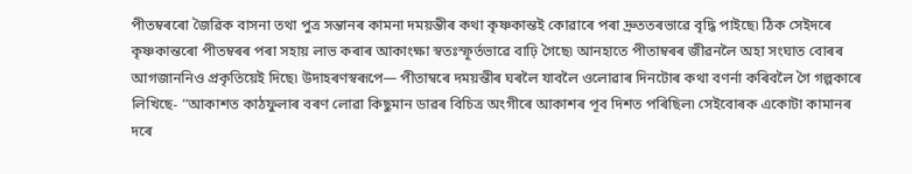পীতম্বৰৰো জৈৱিক বাসনা তথা পুত্ৰ সন্তানৰ কামনা দময়ন্তীৰ কথা কৃষ্ণকান্তই কোৱাৰে পৰা দ্ৰুততৰভাৱে বৃদ্ধি পাইছে৷ ঠিক সেইদৰে কৃষ্ণকান্তৰো পীতম্বৰৰ পৰা সহায় লাভ কৰাৰ আকাংক্ষা স্বতঃস্ফূৰ্তভাৱে বাঢ়ি গৈছে৷ আনহাতে পীতাম্বৰৰ জীৱনলৈ অহা সংঘাত বোৰৰ আগজাননিও প্ৰকৃতিয়েই দিছে৷ উদাহৰণস্বৰূপে— পীতাম্বৰে দময়ন্তীৰ ঘৰলৈ যাবলৈ ওলোৱাৰ দিনটোৰ কথা বণৰ্না কৰিবলৈ গৈ গল্পকাৰে লিখিছে- ‘‘আকাশত কাঠফুলাৰ বৰণ লোৱা কিছুমান ডাৱৰ বিচিত্ৰ অংগীৰে আকাশৰ পূব দিশত পৰিছিল৷ সেইবোৰক একোটা কামানৰ দৰে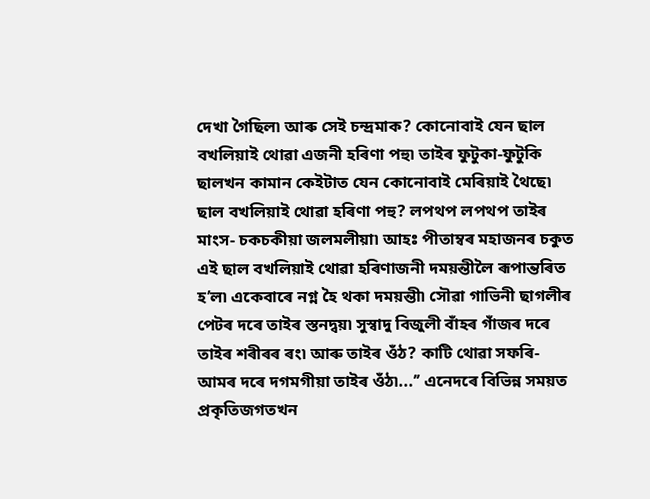দেখা গৈছিল৷ আৰু সেই চন্দ্ৰমাক? কোনোবাই যেন ছাল বখলিয়াই থোৱা এজনী হৰিণা পহু৷ তাইৰ ফুটুকা-ফুটুকি ছালখন কামান কেইটাত যেন কোনোবাই মেৰিয়াই থৈছে৷ ছাল বখলিয়াই থোৱা হৰিণা পহু? লপথপ লপথপ তাইৰ মাংস- চকচকীয়া জলমলীয়া৷ আহঃ পীতাম্বৰ মহাজনৰ চকুত এই ছাল বখলিয়াই থোৱা হৰিণাজনী দময়ন্তীলৈ ৰূপান্তৰিত হ’ল৷ একেবাৰে নগ্ন হৈ থকা দময়ন্তী৷ সৌৱা গাভিনী ছাগলীৰ পেটৰ দৰে তাইৰ স্তনদ্বয়৷ সুস্বাদু বিজুলী বাঁহৰ গাঁজৰ দৰে তাইৰ শৰীৰৰ ৰং৷ আৰু তাইৰ ওঁঠ? কাটি থোৱা সফৰি-আমৰ দৰে দগমগীয়া তাইৰ ওঁঠ৷...’’ এনেদৰে বিভিন্ন সময়ত প্ৰকৃতিজগতখন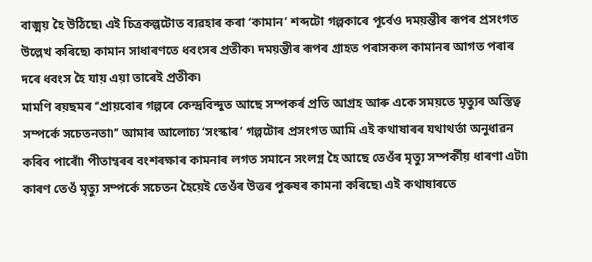বাঙ্ময় হৈ উঠিছে৷ এই চিত্ৰকল্পটোত ব্যৱহাৰ কৰা ‘কামান’ শব্দটো গল্পকাৰে পূৰ্বেও দময়ন্তীৰ ৰূপৰ প্ৰসংগত উল্লেখ কৰিছে৷ কামান সাধাৰণতে ধবংসৰ প্ৰতীক৷ দময়ন্তীৰ ৰূপৰ গ্ৰাহত পৰাসকল কামানৰ আগত পৰাৰ দৰে ধবংস হৈ যায় এয়া তাৰেই প্ৰতীক৷
মামণি ৰয়ছমৰ ‘‘প্ৰায়বোৰ গল্পৰে কেন্দ্ৰবিন্দুত আছে সম্পকৰ্ৰ প্ৰতি আগ্ৰহ আৰু একে সময়তে মৃত্যুৰ অস্তিত্ব সম্পৰ্কে সচেতনতা৷’’ আমাৰ আলোচ্য ‘সংস্কাৰ’ গল্পটোৰ প্ৰসংগত আমি এই কথাষাৰৰ যথাথৰ্তা অনুধাৱন কৰিব পাৰোঁ৷ পীতাম্বৰৰ বংশৰক্ষাৰ কামনাৰ লগত সমানে সংলগ্ন হৈ আছে তেওঁৰ মৃত্যু সম্পৰ্কীয় ধাৰণা এটা৷ কাৰণ তেওঁ মৃত্যু সম্পৰ্কে সচেতন হৈয়েই তেওঁৰ উত্তৰ পুৰুষৰ কামনা কৰিছে৷ এই কথাষাৰতে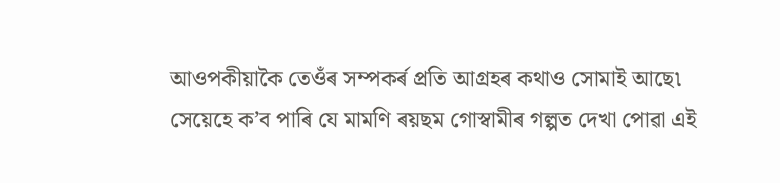আওপকীয়াকৈ তেওঁৰ সম্পকৰ্ৰ প্ৰতি আগ্ৰহৰ কথাও সোমাই আছে৷ সেয়েহে ক’ব পাৰি যে মামণি ৰয়ছম গোস্বামীৰ গল্পত দেখা পোৱা এই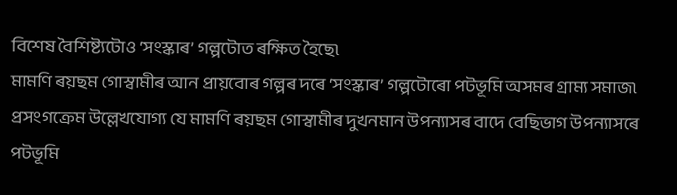বিশেষ বৈশিষ্ট্যটোও ‘সংস্কাৰ’ গল্পটোত ৰক্ষিত হৈছে৷
মামণি ৰয়ছম গোস্বামীৰ আন প্ৰায়বোৰ গল্পৰ দৰে ‘সংস্কাৰ’ গল্পটোৰো পটভূমি অসমৰ গ্ৰাম্য সমাজ৷ প্ৰসংগক্ৰেম উল্লেখযোগ্য যে মামণি ৰয়ছম গোস্বামীৰ দুখনমান উপন্যাসৰ বাদে বেছিভাগ উপন্যাসৰে পটভূমি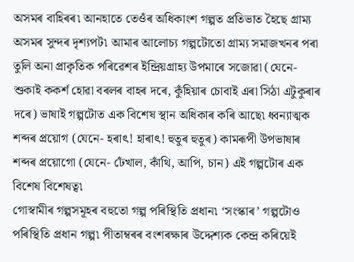অসমৰ বাহিৰৰ৷ আনহাতে তেওঁৰ অধিকাংশ গল্পত প্ৰতিভাত হৈছে গ্ৰাম্য অসমৰ সুন্দৰ দৃশ্যপট৷ আমাৰ আলোচ্য গল্পটোতো গ্ৰাম্য সমাজখনৰ পৰা তুলি অনা প্ৰাকৃতিক পৰিৱেশৰ ইন্দ্ৰিয়গ্ৰাহ্য উপমাৰে সজোৱা (যেনে- শুকাই ককৰ্শ হোৱা বৰলৰ বাহৰ দৰে, কুঁহিয়াৰ চোবাই এৰা সিঠা এটুকুৰাৰ দৰে) ভাষাই গল্পটোত এক বিশেষ স্থান অধিকাৰ কৰি আছে৷ ধ্বন্যাত্মক শব্দৰ প্ৰয়োগ (যেনে- হৰাৎ! হাৰাৎ! হুতুৰ হুতুৰ) কামৰূপী উপভাষাৰ শব্দৰ প্ৰয়োগো (যেনে- ঢেঁখাল, কাঁথি, আপি, চান) এই গল্পটোৰ এক বিশেষ বিশেষত্ব৷
গোস্বামীৰ গল্পসমূহৰ বহুতো গল্প পৰিস্থিতি প্ৰধান৷ ‘সংস্কাৰ’ গল্পটোও পৰিস্থিতি প্ৰধান গল্প৷ পীতাম্বৰৰ বংশৰক্ষাৰ উদ্দেশ্যক কেন্দ্ৰ কৰিয়েই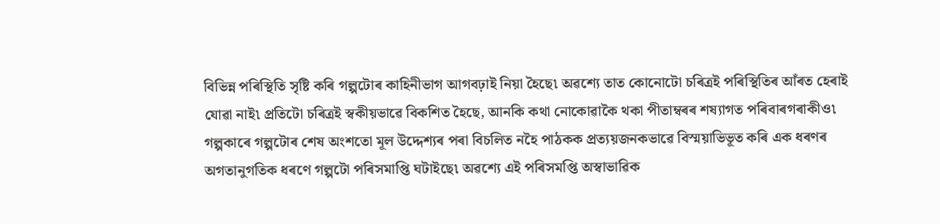বিভিন্ন পৰিস্থিতি সৃষ্টি কৰি গল্পটোৰ কাহিনীভাগ আগবঢ়াই নিয়া হৈছে৷ অৱশ্যে তাত কোনোটো চৰিত্ৰই পৰিস্থিতিৰ আঁৰত হেৰাই যোৱা নাই৷ প্ৰতিটো চৰিত্ৰই স্বকীয়ভাৱে বিকশিত হৈছে, আনকি কথা নোকোৱাকৈ থকা পীতাম্বৰৰ শষ্যাগত পৰিবাৰগৰাকীও৷
গল্পকাৰে গল্পটোৰ শেষ অংশতো মূল উদ্দেশ্যৰ পৰা বিচলিত নহৈ পাঠকক প্ৰত্যয়জনকভাৱে বিস্ময়াভিভূত কৰি এক ধৰণৰ অগতানুগতিক ধৰণে গল্পটো পৰিসমাপ্তি ঘটাইছে৷ অৱশ্যে এই পৰিসমপ্তি অস্বাভাৱিক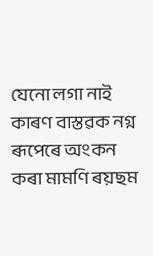যেনো লগা নাই কাৰণ বাস্তৱক নগ্ন ৰূপেৰে অংকন কৰা মামণি ৰয়ছম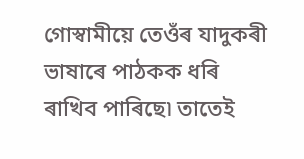গোস্বামীয়ে তেওঁৰ যাদুকৰী ভাষাৰে পাঠকক ধৰি ৰাখিব পাৰিছে৷ তাতেই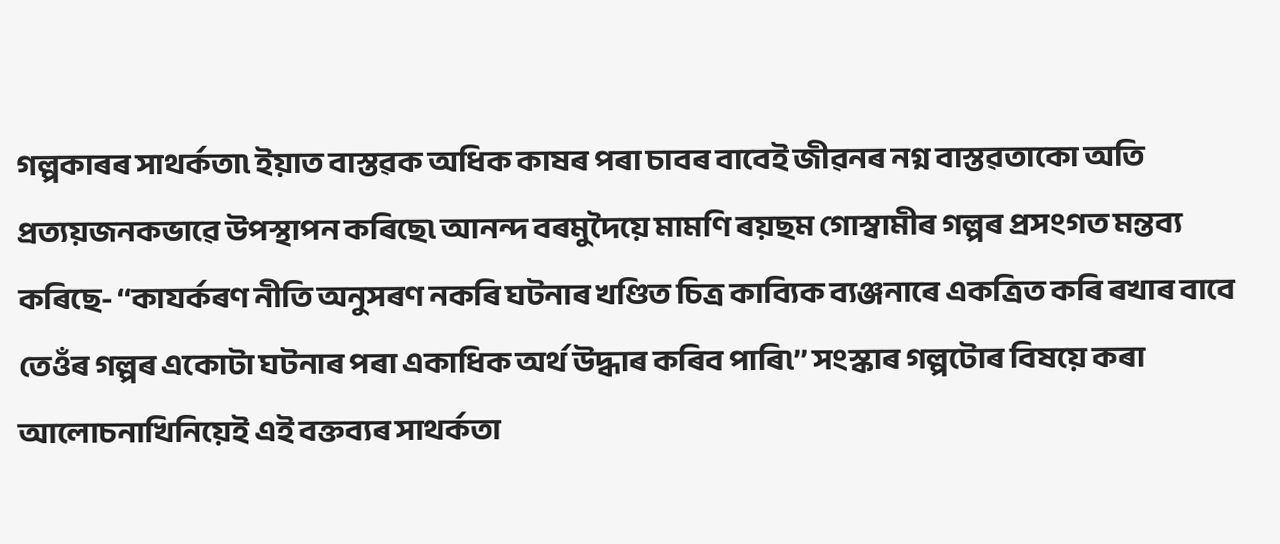গল্পকাৰৰ সাথৰ্কতা৷ ইয়াত বাস্তৱক অধিক কাষৰ পৰা চাবৰ বাবেই জীৱনৰ নগ্ন বাস্তৱতাকো অতি প্ৰত্যয়জনকভাৱে উপস্থাপন কৰিছে৷ আনন্দ বৰমুদৈয়ে মামণি ৰয়ছম গোস্বামীৰ গল্পৰ প্ৰসংগত মন্তব্য কৰিছে- ‘‘কাযৰ্কৰণ নীতি অনুসৰণ নকৰি ঘটনাৰ খণ্ডিত চিত্ৰ কাব্যিক ব্যঞ্জনাৰে একত্ৰিত কৰি ৰখাৰ বাবে তেওঁৰ গল্পৰ একোটা ঘটনাৰ পৰা একাধিক অৰ্থ উদ্ধাৰ কৰিব পাৰি৷’’ সংস্কাৰ গল্পটোৰ বিষয়ে কৰা আলোচনাখিনিয়েই এই বক্তব্যৰ সাথৰ্কতা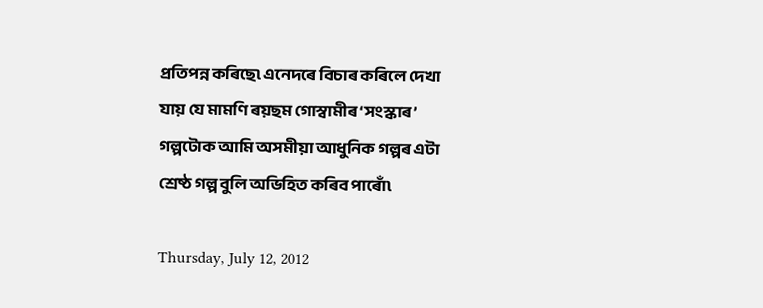প্ৰতিপন্ন কৰিছে৷ এনেদৰে বিচাৰ কৰিলে দেখা যায় যে মামণি ৰয়ছম গোস্বামীৰ ‘সংস্কাৰ’ গল্পটোক আমি অসমীয়া আধুনিক গল্পৰ এটা শ্ৰেষ্ঠ গল্প বুলি অভিহিত কৰিব পাৰোঁ৷

Thursday, July 12, 2012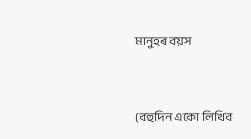মানুহৰ বয়স


(বহুদিন একো লিখিব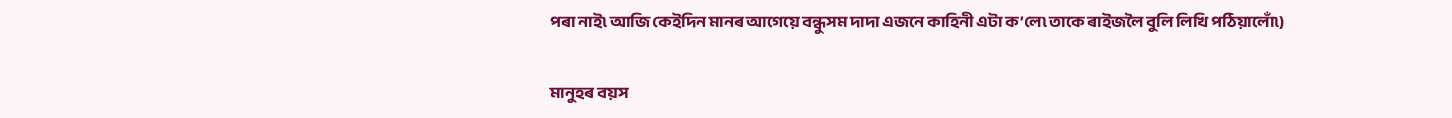পৰা নাই৷ আজি কেইদিন মানৰ আগেয়ে বন্ধুসম দাদা এজনে কাহিনী এটা ক’লে৷ তাকে ৰাইজলৈ বুলি লিখি পঠিয়ালোঁ৷)

মানুহৰ বয়স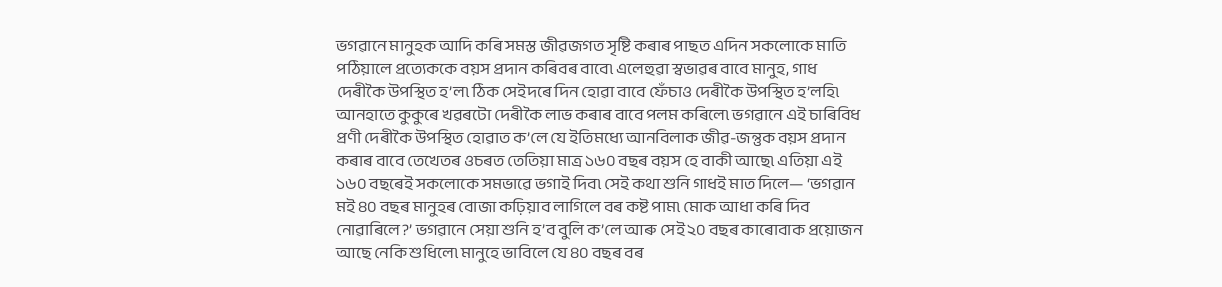ভগৱানে মানুহক আদি কৰি সমস্ত জীৱজগত সৃষ্টি কৰাৰ পাছত এদিন সকলোকে মাতি পঠিয়ালে প্ৰত্যেককে বয়স প্ৰদান কৰিবৰ বাবে৷ এলেহুৱা স্বভাৱৰ বাবে মানুহ, গাধ দেৰীকৈ উপস্থিত হ’ল৷ ঠিক সেইদৰে দিন হোৱা বাবে ফেঁচাও দেৰীকৈ উপস্থিত হ’লহি৷ আনহাতে কুকুৰে খৱৰটো দেৰীকৈ লাভ কৰাৰ বাবে পলম কৰিলে৷ ভগৱানে এই চাৰিবিধ প্ৰণী দেৰীকৈ উপস্থিত হোৱাত ক’লে যে ইতিমধ্যে আনবিলাক জীৱ-জন্তুক বয়স প্ৰদান কৰাৰ বাবে তেখেতৰ ওচৰত তেতিয়া মাত্ৰ ১৬০ বছৰ বয়স হে বাকী আছে৷ এতিয়া এই ১৬০ বছৰেই সকলোকে সমভাৱে ভগাই দিব৷ সেই কথা শুনি গাধই মাত দিলে— ‘ভগৱান মই ৪০ বছৰ মানুহৰ বোজা কঢ়িয়াব লাগিলে বৰ কষ্ট পাম৷ মোক আধা কৰি দিব নোৱাৰিলে?’ ভগৱানে সেয়া শুনি হ’ব বুলি ক’লে আৰু সেই ২০ বছৰ কাৰোবাক প্ৰয়োজন আছে নেকি শুধিলে৷ মানুহে ভাবিলে যে ৪০ বছৰ বৰ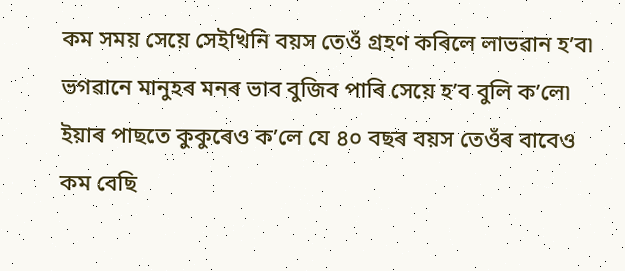কম সময় সেয়ে সেইখিনি বয়স তেওঁ গ্ৰহণ কৰিলে লাভৱান হ’ব৷ ভগৱানে মানুহৰ মনৰ ভাব বুজিব পাৰি সেয়ে হ’ব বুলি ক’লে৷ ইয়াৰ পাছতে কুকুৰেও ক’লে যে ৪০ বছৰ বয়স তেওঁৰ বাবেও কম বেছি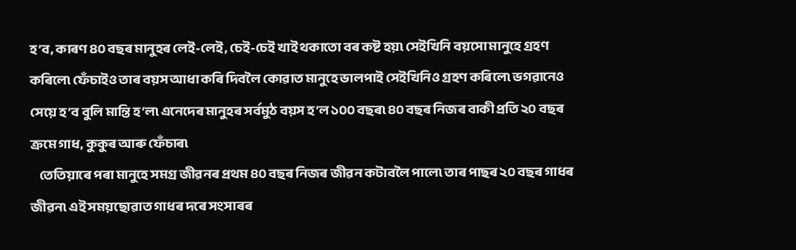হ’ব, কাৰণ ৪০ বছৰ মানুহৰ লেই-লেই, চেই-চেই খাই থকাতো বৰ কষ্ট হয়৷ সেইখিনি বয়সো মানুহে গ্ৰহণ কৰিলে৷ ফেঁচাইও তাৰ বয়স আধা কৰি দিবলৈ কোৱাত মানুহে ভালপাই সেইখিনিও গ্ৰহণ কৰিলে৷ ভগৱানেও সেয়ে হ’ব বুলি মান্তি হ’ল৷ এনেদেৰ মানুহৰ সৰ্বমুঠ বয়স হ’ল ১০০ বছৰ৷ ৪০ বছৰ নিজৰ বাকী প্ৰতি ২০ বছৰ ক্ৰমে গাধ, কুকুৰ আৰু ফেঁচাৰ৷
    তেতিয়াৰে পৰা মানুহে সমগ্ৰ জীৱনৰ প্ৰথম ৪০ বছৰ নিজৰ জীৱন কটাবলৈ পালে৷ তাৰ পাছৰ ২০ বছৰ গাধৰ জীৱন৷ এই সময়ছোৱাত গাধৰ দৰে সংসাৰৰ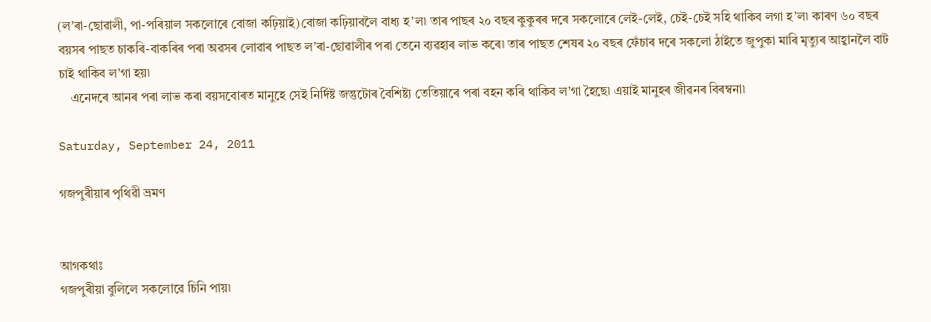(ল’ৰা-ছোৱালী, পা-পৰিয়াল সকলোৰে বোজা কঢ়িয়াই)বোজা কঢ়িয়াবলৈ বাধ্য হ’ল৷ তাৰ পাছৰ ২০ বছৰ কুকুৰৰ দৰে সকলোৰে লেই-লেই, চেই-চেই সহি থাকিব লগা হ’ল৷ কাৰণ ৬০ বছৰ বয়সৰ পাছত চাকৰি-বাকৰিৰ পৰা অৱসৰ লোৱাৰ পাছত ল’ৰা-ছোৱালীৰ পৰা তেনে ব্যৱহাৰ লাভ কৰে৷ তাৰ পাছত শেষৰ ২০ বছৰ ফেঁচাৰ দৰে সকলো ঠাইতে জুপুকা মাৰি মৃত্যুৰ আহ্বানলৈ বাট চাই থাকিব ল’গা হয়৷
    এনেদৰে আনৰ পৰা লাভ কৰা বয়সবোৰত মানুহে সেই নিৰ্দিষ্ট জন্তুটোৰ বৈশিষ্ট্য তেতিয়াৰে পৰা বহন কৰি থাকিব ল’গা হৈছে৷ এয়াই মানুহৰ জীৱনৰ বিৰম্বনা৷

Saturday, September 24, 2011

গজপুৰীয়াৰ পৃথিৱী ভ্ৰমণ


আগকথাঃ
গজপুৰীয়া বুলিলে সকলোৱে চিনি পায়৷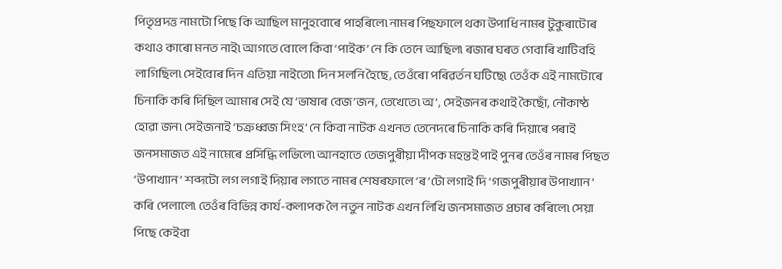পিতৃপ্ৰদত্ত নামটো পিছে কি আছিল মানুহবোৰে পাহৰিলে৷ নামৰ পিছফালে থকা উপাধি নামৰ টুকুৰাটোৰ কথাও কাৰো মনত নাই৷ আগতে বোলে কিবা ‘পাইক’ নে কি তেনে আছিল৷ ৰজাৰ ঘৰত গেবাৰি খাটিবহি লাগিছিল৷ সেইবোৰ দিন এতিয়া নাইতো৷ দিন সলনি হৈছে, তেওঁৰো পৰিৱৰ্তন ঘটিছে৷ তেওঁক এই নামটোৰে চিনাকি কৰি দিছিল আমাৰ সেই যে ‘ভাষাৰ বেজ’জন, তেখেতে৷ অ’, সেইজনৰ কথাই কৈছোঁ, নৌকাষ্ঠ হোৱা জন৷ সেইজনাই ‘চক্ৰধ্বজ সিংহ’ নে কিবা নাটক এখনত তেনেদৰে চিনাকি কৰি দিয়াৰে পৰাই জনসমাজত এই নামেৰে প্ৰসিদ্ধি লভিলে৷ আনহাতে তেজপুৰীয়া দীপক মহন্তই পাই পুনৰ তেওঁৰ নামৰ পিছত ‘উপাখ্যান’ শব্দটো লগ লগাই দিয়াৰ লগতে নামৰ শেষৰফালে ‘ৰ’টো লগাই দি ‘গজপুৰীয়াৰ উপাখ্যান’ কৰি পেলালে৷ তেওঁৰ বিভিন্ন কাৰ্য-কলাপক লৈ নতুন নাটক এখন লিখি জনসমাজত প্ৰচাৰ কৰিলে৷ সেয়া পিছে কেইবা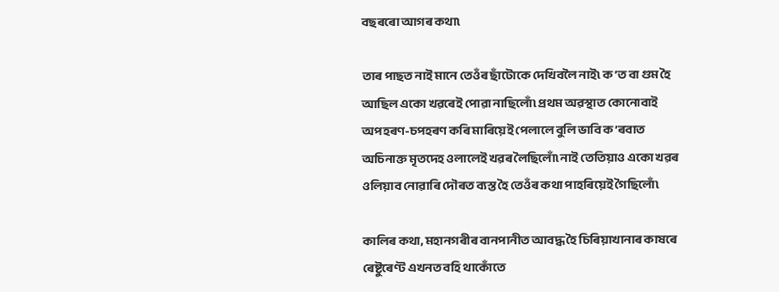বছৰৰো আগৰ কথা৷

তাৰ পাছত নাই মানে তেওঁৰ ছাঁটোকে দেখিবলৈ নাই৷ ক’ত বা গুম হৈ আছিল একো খৱৰেই পোৱা নাছিলোঁ৷ প্ৰথম অৱস্থাত কোনোবাই অপহৰণ-চপহৰণ কৰি মাৰিয়েই পেলালে বুলি ভাবি ক’ৰবাত অচিনাক্ত মৃতদেহ ওলালেই খৱৰ লৈছিলোঁ৷ নাই তেতিয়াও একো খৱৰ ওলিয়াব নোৱাৰি দৌৰত ব্যস্ত হৈ তেওঁৰ কথা পাহৰিয়েই গৈছিলোঁ৷

কালিৰ কথা, মহানগৰীৰ বানপানীত আবদ্ধ হৈ চিৰিয়াখানাৰ কাষৰে ৰেষ্টুৰেণ্ট এখনত বহি থাকোঁতে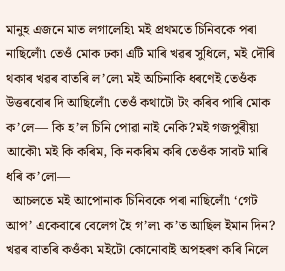মানুহ এজনে মাত লগালেহি৷ মই প্ৰথমতে চিনিবকে পৰা নাছিলোঁ৷ তেওঁ মোক ঢকা এটি মাৰি খৱৰ সুধিলে, মই দৌৰি থকাৰ খৱৰ বাতৰি ল’লে৷ মই অচিনাকি ধৰণেই তেওঁক উত্তৰবোৰ দি আছিলোঁ৷ তেওঁ কথাটো টং কৰিব পাৰি মোক ক’লে— কি হ’ল চিনি পোৱা নাই নেকি?মই গজপুৰীয়া আকৌ৷ মই কি কৰিম, কি নকৰিম কৰি তেওঁক সাবট মাৰি ধৰি ক’লো—
  আচলতে মই আপোনাক চিনিবকে পৰা নাছিলোঁ৷ ‘গেট আপ’ একেবাৰে বেলেগ হৈ গ’ল৷ ক’ত আছিল ইমান দিন? খৱৰ বাতৰি কওঁক৷ মইটো কোনোবাই অপহৰণ কৰি নিলে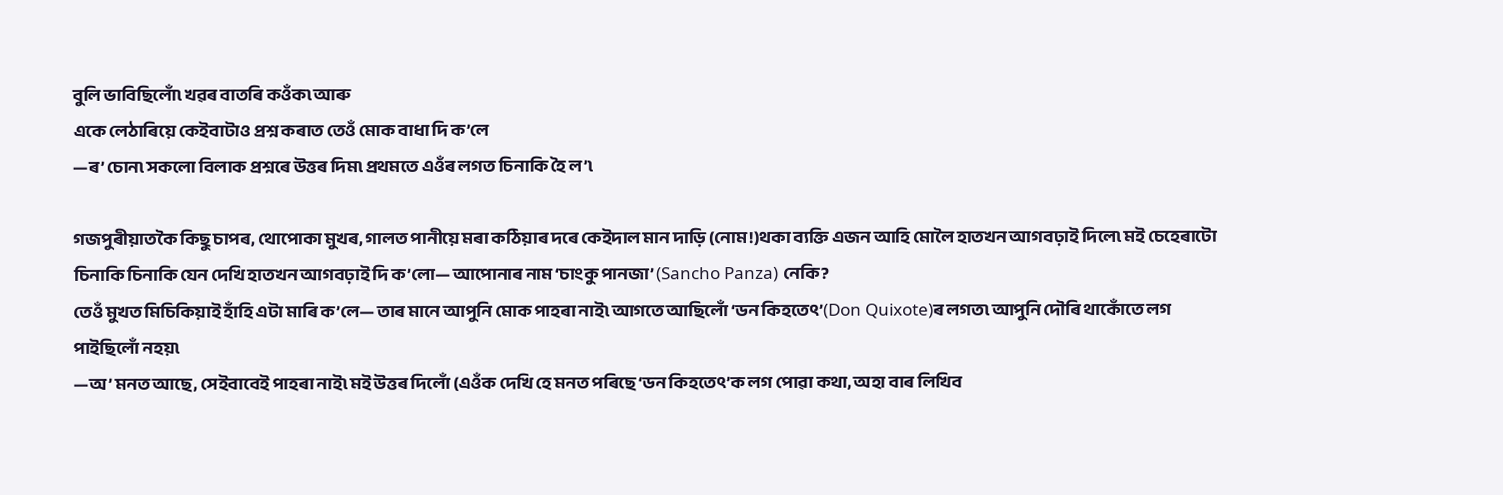বুলি ভাবিছিলোঁ৷ খৱৰ বাতৰি কওঁক৷ আৰু
একে লেঠাৰিয়ে কেইবাটাও প্ৰশ্ন কৰাত তেওঁ মোক বাধা দি ক’লে
—ৰ’ চোন৷ সকলো বিলাক প্ৰশ্নৰে উত্তৰ দিম৷ প্ৰথমতে এওঁৰ লগত চিনাকি হৈ ল’৷

গজপুৰীয়াতকৈ কিছু চাপৰ, থোপোকা মুখৰ, গালত পানীয়ে মৰা কঠিয়াৰ দৰে কেইদাল মান দাড়ি (নোম!)থকা ব্যক্তি এজন আহি মোলৈ হাতখন আগবঢ়াই দিলে৷ মই চেহেৰাটো চিনাকি চিনাকি যেন দেখি হাতখন আগবঢ়াই দি ক’লো— আপোনাৰ নাম ‘চাংকু পানজা’ (Sancho Panza) নেকি?
তেওঁ মুখত মিচিকিয়াই হাঁহি এটা মাৰি ক’লে— তাৰ মানে আপুনি মোক পাহৰা নাই৷ আগতে আছিলোঁ ‘ডন কিহতেৎ’(Don Quixote)ৰ লগত৷ আপুনি দৌৰি থাকোঁতে লগ পাইছিলোঁ নহয়৷
—অ’ মনত আছে, সেইবাবেই পাহৰা নাই৷ মই উত্তৰ দিলোঁ (এওঁক দেখি হে মনত পৰিছে ‘ডন কিহতেৎ’ক লগ পোৱা কথা, অহা বাৰ লিখিব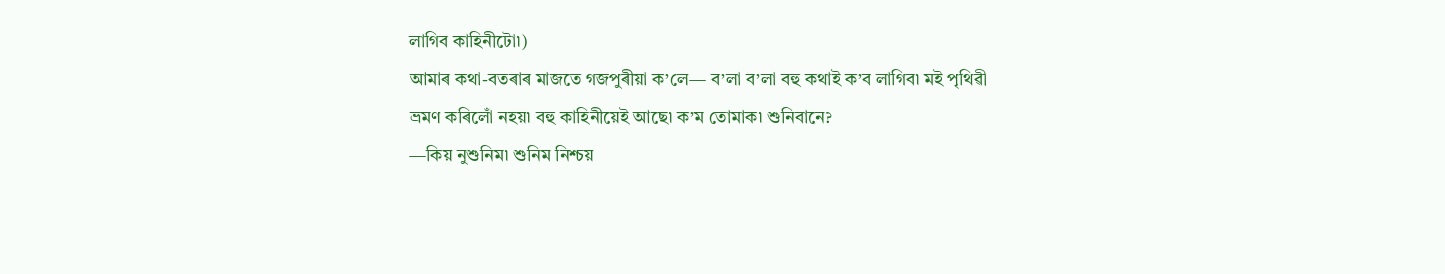লাগিব কাহিনীটো৷)
আমাৰ কথা-বতৰাৰ মাজতে গজপুৰীয়া ক’লে— ব’লা ব’লা বহু কথাই ক’ব লাগিব৷ মই পৃথিৱী ভ্ৰমণ কৰিলোঁ নহয়৷ বহু কাহিনীয়েই আছে৷ ক’ম তোমাক৷ শুনিবানে?
—কিয় নুশুনিম৷ শুনিম নিশ্চয়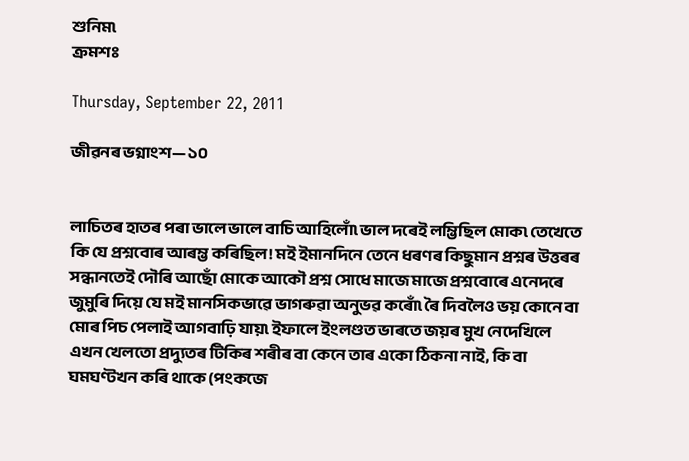শুনিম৷
ক্ৰমশঃ

Thursday, September 22, 2011

জীৱনৰ ভগ্নাংশ— ১০


লাচিতৰ হাতৰ পৰা ভালে ভালে বাচি আহিলোঁ৷ ভাল দৰেই লম্ভিছিল মোক৷ তেখেতে কি যে প্ৰশ্নবোৰ আৰম্ভ কৰিছিল! মই ইমানদিনে তেনে ধৰণৰ কিছুমান প্ৰশ্নৰ উত্তৰৰ সন্ধানতেই দৌৰি আছোঁ মোকে আকৌ প্ৰশ্ন সোধে মাজে মাজে প্ৰশ্নবোৰে এনেদৰে জুমুৰি দিয়ে যে মই মানসিকভাৱে ভাগৰুৱা অনুভৱ কৰোঁ৷ ৰৈ দিবলৈও ভয় কোনে বা মোৰ পিচ পেলাই আগবাঢ়ি যায়৷ ইফালে ইংলণ্ডত ভাৰতে জয়ৰ মুখ নেদেখিলে এখন খেলতো প্ৰদ্যুতৰ টিকিৰ শৰীৰ বা কেনে তাৰ একো ঠিকনা নাই, কি বা ঘমঘণ্টখন কৰি থাকে (পংকজে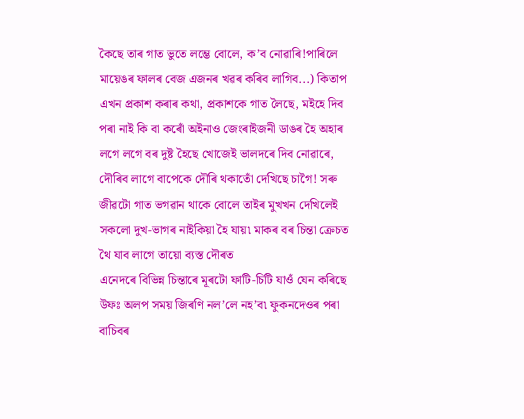কৈছে তাৰ গাত ভুতে লম্ভে বোলে, ক’ব নোৱাৰি!পাৰিলে মায়েঙৰ ফালৰ বেজ এজনৰ খৱৰ কৰিব লাগিব...) কিতাপ এখন প্ৰকাশ কৰাৰ কথা, প্ৰকাশকে গাত লৈছে, মইহে দিব পৰা নাই কি বা কৰোঁ অইনাও জেংৰাইজনী ডাঙৰ হৈ অহাৰ লগে লগে বৰ দুষ্ট হৈছে খোজেই ভালদৰে দিব নোৱাৰে, দৌৰিব লাগে বাপেকে দৌৰি থকাতোঁ দেখিছে চাগৈ! সৰু জীৱটো গাত ভগৱান থাকে বোলে তাইৰ মুখখন দেখিলেই সকলো দুখ-ভাগৰ নাইকিয়া হৈ যায়৷ মাকৰ বৰ চিন্তা ক্ৰেচত থৈ যাব লাগে তায়ো ব্যস্ত দৌৰত
এনেদৰে বিভিন্ন চিন্তাৰে মূৰটো ফাটি-চিটি যাওঁ যেন কৰিছে উফঃ অলপ সময় জিৰণি নল’লে নহ’ব৷ ফুকনদেওৰ পৰা বাচিবৰ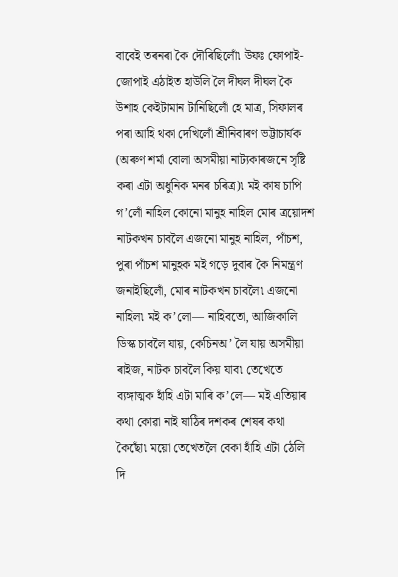বাবেই তৰনৰা কৈ দৌৰিছিলোঁ৷ উফঃ ফোপাই-জোপাই এঠাইত হাউলি লৈ দীঘল দীঘল কৈ উশাহ কেইটামান টানিছিলোঁ হে মাত্ৰ, সিফালৰ পৰা আহি থকা দেখিলোঁ শ্ৰীনিবাৰণ ভট্টাচাৰ্যক (অৰুণ শৰ্মা বোলা অসমীয়া নাট্যকাৰজনে সৃষ্টি কৰা এটা অধুনিক মনৰ চৰিত্ৰ)৷ মই কাষ চাপি গ’লোঁ নাহিল কোনো মানুহ নাহিল মোৰ ত্ৰয়োদশ নাটকখন চাবলৈ এজনো মানুহ নাহিল, পাঁচশ, পুৰা পাঁচশ মানুহক মই গড়ে দুবাৰ কৈ নিমন্ত্ৰণ জনাইছিলোঁ, মোৰ নাটকখন চাবলৈ৷ এজনো নাহিল৷ মই ক’লো— নাহিবতো, আজিকালি ডিস্ক চাবলৈ যায়, কেচিনঅ’ লৈ যায় অসমীয়া ৰাইজ, নাটক চাবলৈ কিয় যাব৷ তেখেতে ব্যঙ্গাত্মক হাঁহি এটা মাৰি ক’লে— মই এতিয়াৰ কথা কোৱা নাই ষাঠিৰ দশকৰ শেষৰ কথা কৈছোঁ৷ ময়ো তেখেতলৈ বেকা হাঁহি এটা ঠেলি দি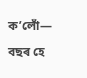ক’লোঁ— বছৰ হে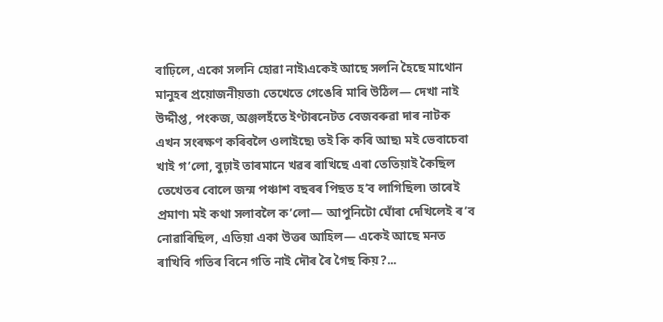বাঢ়িলে, একো সলনি হোৱা নাই৷একেই আছে সলনি হৈছে মাথোন মানুহৰ প্ৰয়োজনীয়তা৷ তেখেতে গেঙেৰি মাৰি উঠিল— দেখা নাই উদ্দীপ্ত, পংকজ, অঞ্জলহঁতে ইণ্টাৰনেটত বেজবৰুৱা দাৰ নাটক এখন সংৰক্ষণ কৰিবলৈ ওলাইছে৷ তই কি কৰি আছ৷ মই ভেবাচেবা খাই গ’লো, বুঢ়াই তাৰমানে খৱৰ ৰাখিছে এৰা তেতিয়াই কৈছিল তেখেতৰ বোলে জন্ম পঞ্চাশ বছৰৰ পিছত হ’ব লাগিছিল৷ তাৰেই প্ৰমাণ৷ মই কথা সলাবলৈ ক’লো— আপুনিটো ঘোঁৰা দেখিলেই ৰ’ব নোৱাৰিছিল, এতিয়া একা উত্তৰ আহিল— একেই আছে মনত ৰাখিবি গতিৰ বিনে গতি নাই দৌৰ ৰৈ গৈছ কিয়?...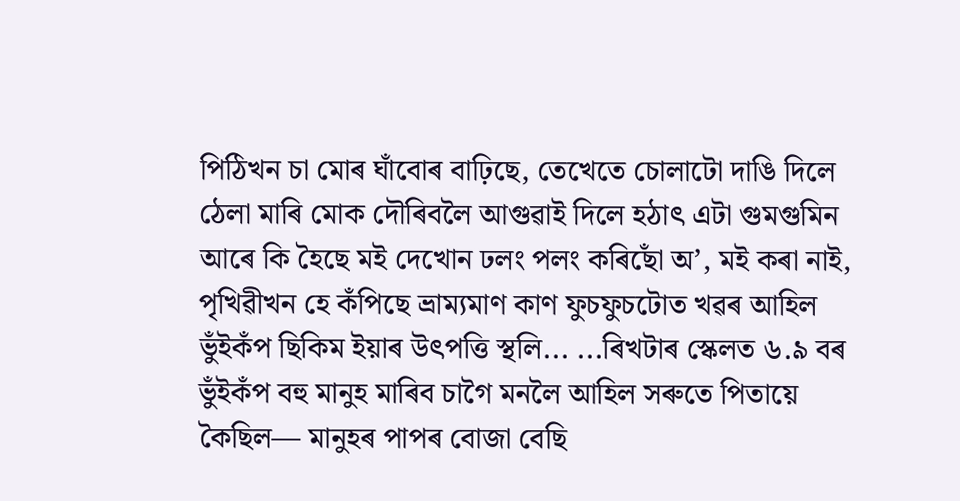পিঠিখন চা মোৰ ঘাঁবোৰ বাঢ়িছে, তেখেতে চোলাটো দাঙি দিলে
ঠেলা মাৰি মোক দৌৰিবলৈ আগুৱাই দিলে হঠাৎ এটা গুমগুমিন আৰে কি হৈছে মই দেখোন ঢলং পলং কৰিছোঁ অ’, মই কৰা নাই, পৃখিৱীখন হে কঁপিছে ভ্ৰাম্যমাণ কাণ ফুচফুচটোত খৱৰ আহিল ভুঁইকঁপ ছিকিম ইয়াৰ উৎপত্তি স্থলি... ...ৰিখটাৰ স্কেলত ৬.৯ বৰ ভুঁইকঁপ বহু মানুহ মাৰিব চাগৈ মনলৈ আহিল সৰুতে পিতায়ে কৈছিল— মানুহৰ পাপৰ বোজা বেছি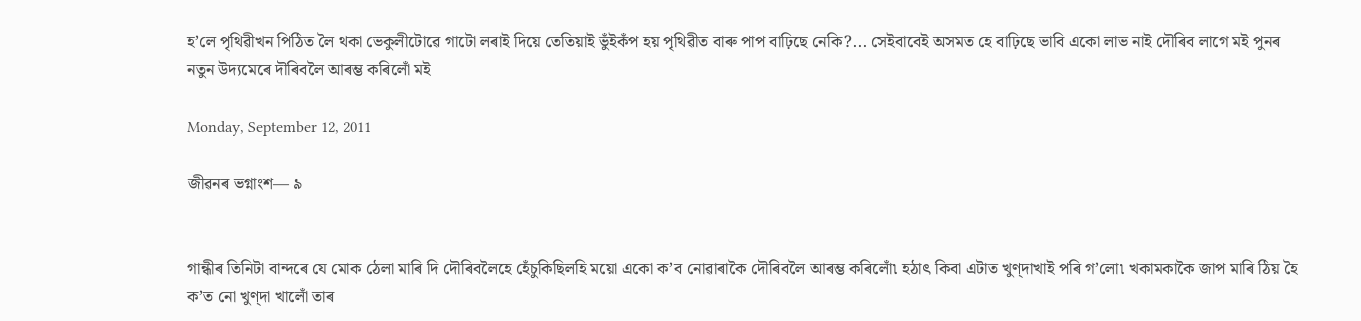হ’লে পৃথিৱীখন পিঠিত লৈ থকা ভেকুলীটোৱে গাটো লৰাই দিয়ে তেতিয়াই ভুঁইকঁপ হয় পৃথিৱীত বাৰু পাপ বাঢ়িছে নেকি?... সেইবাবেই অসমত হে বাঢ়িছে ভাবি একো লাভ নাই দৌৰিব লাগে মই পুনৰ নতুন উদ্যমেৰে দৗৰিবলৈ আৰম্ভ কৰিলোঁ মই

Monday, September 12, 2011

জীৱনৰ ভগ্নাংশ— ৯


গান্ধীৰ তিনিটা বান্দৰে যে মোক ঠেলা মাৰি দি দৌৰিবলৈহে হেঁচুকিছিলহি ময়ো একো ক’ব নোৱাৰাকৈ দৌৰিবলৈ আৰম্ভ কৰিলোঁ৷ হঠাৎ কিবা এটাত খুণ্দাখাই পৰি গ’লো৷ খকামকাকৈ জাপ মাৰি ঠিয় হৈ ক’ত নো খুণ্দা খালোঁ তাৰ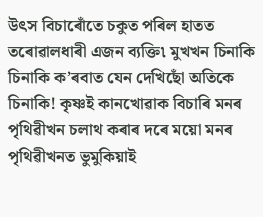উৎস বিচাৰোঁতে চকুত পৰিল হাতত তৰোৱালধাৰী এজন ব্যক্তি৷ মুখখন চিনাকি চিনাকি ক’ৰবাত যেন দেখিছোঁ অতিকে চিনাকি! কৃষ্ণই কানখোৱাক বিচাৰি মনৰ পৃথিৱীখন চলাথ কৰাৰ দৰে ময়ো মনৰ পৃথিৱীখনত ভুমুকিয়াই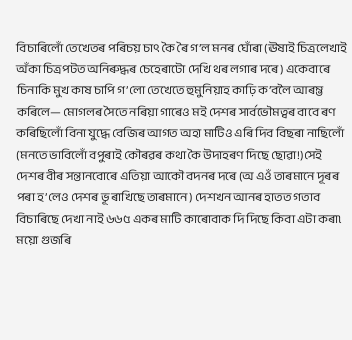বিচাৰিলোঁ তেখেতৰ পৰিচয় চাৎ কৈ ৰৈ গ’ল মনৰ ঘোঁৰা (ঊষাই চিত্ৰলেখাই অঁকা চিত্ৰপটত অনিৰুদ্ধৰ চেহেৰাটো দেখি থৰ লগাৰ দৰে) একেবাৰে চিনাকি মুখ কাষ চাপি গ’লো তেখেতে হুমুনিয়াহ কাঢ়ি ক’বলৈ আৰম্ভ কৰিলে— মোগলৰ সৈতে নৰিয়া গাৰেও মই দেশৰ সাৰ্বভৌমত্বৰ বাবে ৰণ কৰিছিলোঁ বিনা যুদ্ধে বেজিৰ আগত অহা মাটিও এৰি দিব বিছৰা নাছিলোঁ (মনতে ভাবিলোঁ বপুৰাই কৌৰৱৰ কথা কৈ উদাহৰণ দিছে ছোৱা!)সেই দেশৰ বীৰ সন্তানবোৰে এতিয়া আকৌ বদনৰ দৰে (অ এওঁ তাৰমানে দূৰৰ পৰা হ’লেও দেশৰ ভূ ৰাখিছে তাৰমানে) দেশখন আনৰ হাতত গতাব বিচাৰিছে দেখা নাই ৬৬৫ একৰ মাটি কাৰোবাক দি দিছে কিবা এটা কৰা৷
ময়ো গুজৰি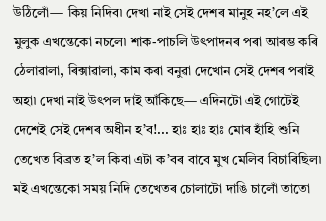উঠিলোঁ— কিয় নিদিব৷ দেখা নাই সেই দেশৰ মানুহ নহ’লে এই মুলুক এখন্তেকো নচলে৷ শাক-পাচলি উৎপাদনৰ পৰা আৰম্ভ কৰি ঠেলাৱালা, ৰিক্সাৱালা, কাম কৰা বনুৱা দেখোন সেই দেশৰ পৰাই অহা৷ দেখা নাই উৎপল দাই আঁকিছে— এদিনটো এই গোটেই দেশেই সেই দেশৰ অধীন হ’ব!... হাঃ হাঃ হাঃ মোৰ হাঁহি শুনি তেখেত বিব্ৰত হ’ল কিবা এটা ক’বৰ বাবে মুখ মেলিব বিচাৰিছিল৷ মই এখন্তেকো সময় নিদি তেখেতৰ চোলাটো দাঙি চালোঁ তাতো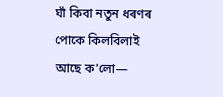ঘাঁ কিবা নতুন ধৰণৰ পোকে কিলবিলাই আছে ক’লো—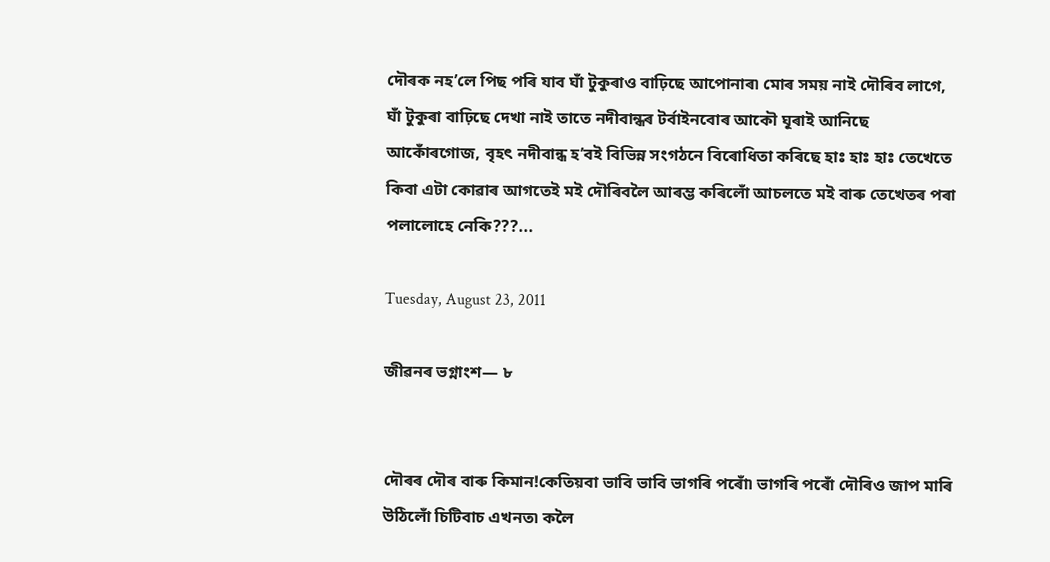দৌৰক নহ’লে পিছ পৰি যাব ঘাঁ টুকুৰাও বাঢ়িছে আপোনাৰ৷ মোৰ সময় নাই দৌৰিব লাগে, ঘাঁ টুকুৰা বাঢ়িছে দেখা নাই তাতে নদীবান্ধৰ টৰ্বাইনবোৰ আকৌ ঘূৰাই আনিছে আকোঁৰগোজ, বৃহৎ নদীবান্ধ হ’বই বিভিন্ন সংগঠনে বিৰোধিতা কৰিছে হাঃ হাঃ হাঃ তেখেতে কিবা এটা কোৱাৰ আগতেই মই দৌৰিবলৈ আৰম্ভ কৰিলোঁ আচলতে মই বাৰু তেখেতৰ পৰা পলালোহে নেকি???...

Tuesday, August 23, 2011

জীৱনৰ ভগ্নাংশ— ৮


দৌৰৰ দৌৰ বাৰু কিমান!কেতিয়বা ভাবি ভাবি ভাগৰি পৰোঁ৷ ভাগৰি পৰোঁ দৌৰিও জাপ মাৰি উঠিলোঁ চিটিবাচ এখনত৷ কলৈ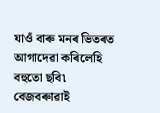যাওঁ বাৰু মনৰ ভিতৰত আগাদেৱা কৰিলেহি বহুতো ছবি৷ বেজবৰুাৱাই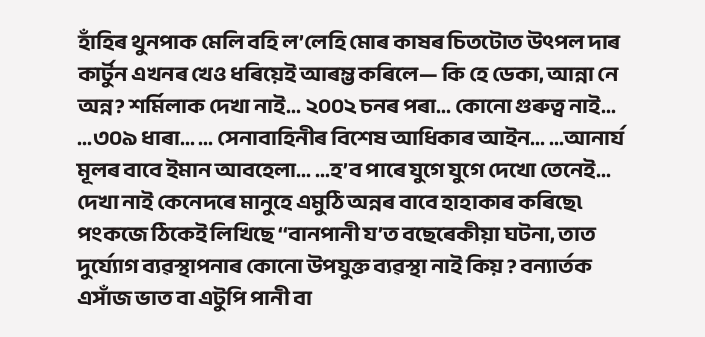হাঁহিৰ থুনপাক মেলি বহি ল’লেহি মোৰ কাষৰ চিতটোত উৎপল দাৰ কাৰ্টুন এখনৰ খেও ধৰিয়েই আৰম্ভ কৰিলে— কি হে ডেকা, আন্না নে অন্ন? শৰ্মিলাক দেখা নাই... ২০০২ চনৰ পৰা... কোনো গুৰুত্ব নাই... ...৩০৯ ধাৰা... ... সেনাবাহিনীৰ বিশেষ আধিকাৰ আইন... ...আনাৰ্য মূলৰ বাবে ইমান আবহেলা... ...হ’ব পাৰে যুগে যুগে দেখো তেনেই...  দেখা নাই কেনেদৰে মানুহে এমুঠি অন্নৰ বাবে হাহাকাৰ কৰিছে৷ পংকজে ঠিকেই লিখিছে ‘‘বানপানী য’ত বছেৰেকীয়া ঘটনা, তাত দুৰ্য্যোগ ব্যৱস্থাপনাৰ কোনো উপযুক্ত ব্যৱস্থা নাই কিয় ? বন্যাৰ্তক এসাঁজ ভাত বা এটুপি পানী বা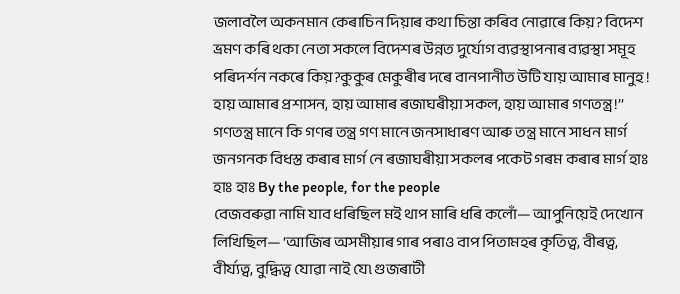জলাবলৈ অকনমান কেৰাচিন দিয়াৰ কথা চিন্তা কৰিব নোৱাৰে কিয়? বিদেশ ভ্ৰমণ কৰি থকা নেতা সকলে বিদেশৰ উন্নত দুৰ্যোগ ব্যৱস্থাপনাৰ ব্যৱস্থা সমূহ পৰিদৰ্শন নকৰে কিয়?কুকুৰ মেকুৰীৰ দৰে বানপানীত উটি যায় আমাৰ মানুহ ! হায় আমাৰ প্ৰশাসন, হায় আমাৰ ৰজাঘৰীয়া সকল, হায় আমাৰ গণতন্ত্ৰ !’’ গণতন্ত্ৰ মানে কি গণৰ তন্ত্ৰ গণ মানে জনসাধাৰণ আৰু তন্ত্ৰ মানে সাধন মাৰ্গ জনগনক বিধস্ত কৰাৰ মাৰ্গ নে ৰজাঘৰীয়া সকলৰ পকেট গৰম কৰাৰ মাৰ্গ হাঃ হাঃ হাঃ By the people, for the people
বেজবৰুৱা নামি যাব ধৰিছিল মই থাপ মাৰি ধৰি কলোঁ— আপুনিয়েই দেখোন লিখিছিল— ‘আজিৰ অসমীয়াৰ গাৰ পৰাও বাপ পিতামহৰ কৃতিত্ব, বীৰত্ব, বীৰ্য্যত্ব, বুদ্ধিত্ব যোৱা নাই যে৷ গুজৰাটী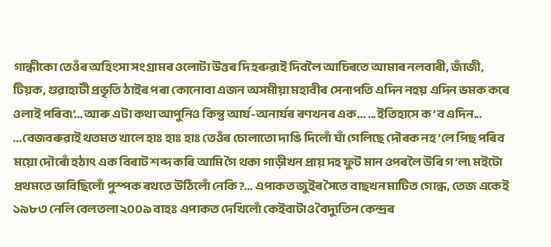গান্ধীকো তেওঁৰ অহিংসা সংগ্ৰামৰ ওলোটা উত্তৰ দি হৰুৱাই দিবলৈ আচিৰতে আমাৰ নলবাৰী, জাঁজী, টিয়ক, গুৱাহাটী প্ৰভৃতি ঠাইৰ পৰা কোনোবা এজন অসমীয়া মহাবীৰ সেনাপতি এদিন নহয় এদিন ভমক কৰে ওলাই পৰিব৷’... আৰু এটা কথা আপুনিও কিন্তু আৰ্য-অনাৰ্যৰ ৰণখনৰ এক... ...ইতিহাসে ক’ব এদিন... ...বেজবৰুৱাই থতমত খালে হাঃ হাঃ হাঃ তেওঁৰ চোলাতো দাঙি দিলোঁ ঘাঁ গেলিছে দৌৰক নহ’লে পিছ পৰিব ময়ো দৌৰোঁ হঠাৎ এক বিৰাট শব্দ কৰি আমি গৈ থকা গাড়ীখন প্ৰায় দহ ফুট মান ওপৰলৈ উৰি গ’ল৷ মইটো প্ৰথমতে ভাবিছিলোঁ পুস্পক ৰথতে উঠিলোঁ নেকি?... এপাকত জুইৰ সৈতে বাছখন মাটিত গোন্ধ, তেজ একেই ১৯৮৩ নেলি বেলতলা ২০০৯ বাহঃ এপাকত দেখিলোঁ কেইবাটাও বৈদ্যুতিন কেন্দ্ৰৰ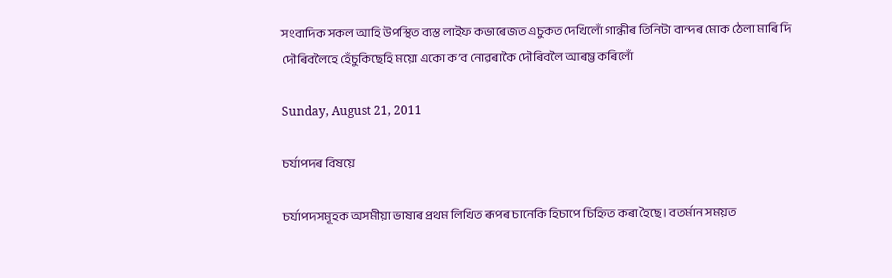সংবাদিক সকল আহি উপস্থিত ব্যস্ত লাইফ কভাৰেজত এচুকত দেখিলোঁ গান্ধীৰ তিনিটা বান্দৰ মোক ঠেলা মাৰি দি দৌৰিবলৈহে হেঁচুকিছেহি ময়ো একো ক’ব নোৱৰাকৈ দৌৰিবলৈ আৰম্ভ কৰিলোঁ

Sunday, August 21, 2011

চৰ্যাপদৰ বিষয়ে

চৰ্যাপদসমূহক অসমীয়া ভাষাৰ প্ৰথম লিখিত ৰূপৰ চানেকি হিচাপে চিহ্নিত কৰা হৈছে। বতৰ্মান সময়ত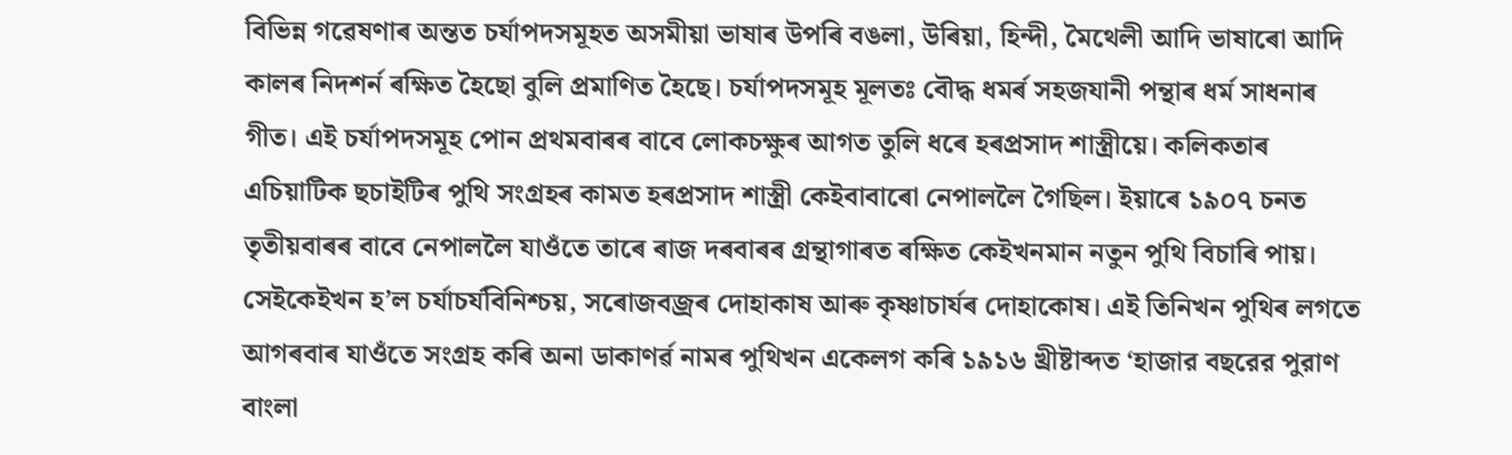বিভিন্ন গৱেষণাৰ অন্তত চৰ্যাপদসমূহত অসমীয়া ভাষাৰ উপৰি বঙলা, উৰিয়া, হিন্দী, মৈথেলী আদি ভাষাৰো আদি কালৰ নিদশৰ্ন ৰক্ষিত হৈছো বুলি প্ৰমাণিত হৈছে। চৰ্যাপদসমূহ মূলতঃ বৌদ্ধ ধমৰ্ৰ সহজযানী পন্থাৰ ধৰ্ম সাধনাৰ গীত। এই চৰ্যাপদসমূহ পোন প্ৰথমবাৰৰ বাবে লোকচক্ষুৰ আগত তুলি ধৰে হৰপ্ৰসাদ শাস্ত্ৰীয়ে। কলিকতাৰ এচিয়াটিক ছচাইটিৰ পুথি সংগ্ৰহৰ কামত হৰপ্ৰসাদ শাস্ত্ৰী কেইবাবাৰো নেপাললৈ গৈছিল। ইয়াৰে ১৯০৭ চনত তৃতীয়বাৰৰ বাবে নেপাললৈ যাওঁতে তাৰে ৰাজ দৰবাৰৰ গ্ৰন্থাগাৰত ৰক্ষিত কেইখনমান নতুন পুথি বিচাৰি পায়। সেইকেইখন হ’ল চৰ্যাচৰ্যবিনিশ্চয়, সৰোজবজ্ৰৰ দোহাকাষ আৰু কৃষ্ণাচাৰ্যৰ দোহাকোষ। এই তিনিখন পুথিৰ লগতে আগৰবাৰ যাওঁতে সংগ্ৰহ কৰি অনা ডাকাণৰ্ৱ নামৰ পুথিখন একেলগ কৰি ১৯১৬ খ্ৰীষ্টাব্দত ‘হাজার বছরের পুরাণ বাংলা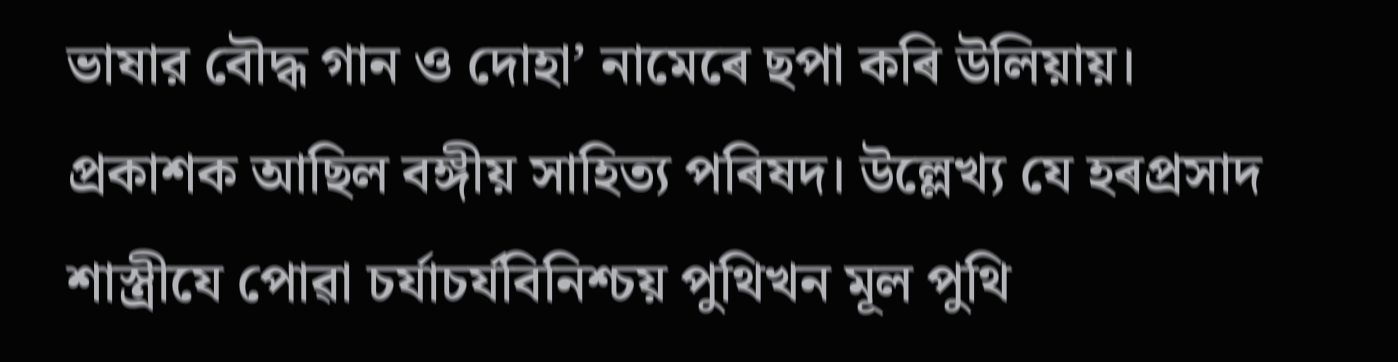ভাষার বৌদ্ধ গান ও দোহা’ নামেৰে ছপা কৰি উলিয়ায়। প্ৰকাশক আছিল বঙ্গীয় সাহিত্য পৰিষদ। উল্লেখ্য যে হৰপ্ৰসাদ শাস্ত্ৰীযে পোৱা চৰ্যাচৰ্যবিনিশ্চয় পুথিখন মূল পুথি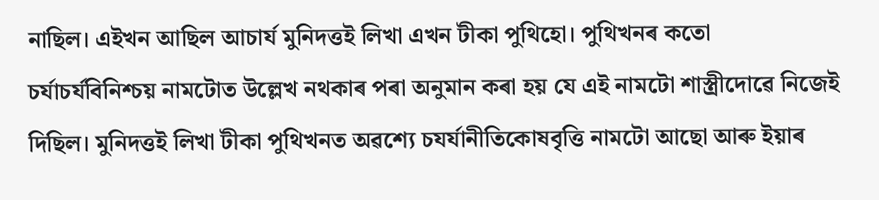নাছিল। এইখন আছিল আচাৰ্য মুনিদত্তই লিখা এখন টীকা পুথিহো। পুথিখনৰ কতো চৰ্যাচৰ্যবিনিশ্চয় নামটোত উল্লেখ নথকাৰ পৰা অনুমান কৰা হয় যে এই নামটো শাস্ত্ৰীদোৱে নিজেই দিছিল। মুনিদত্তই লিখা টীকা পুথিখনত অৱশ্যে চযৰ্যানীতিকোষবৃত্তি নামটো আছো আৰু ইয়াৰ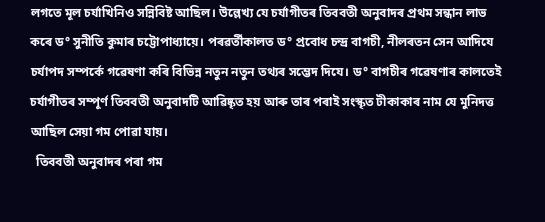লগতে মূল চৰ্যাখিনিও সন্নিবিষ্ট আছিল। উল্লেখ্য যে চৰ্যাগীতৰ তিববতী অনুবাদৰ প্ৰথম সন্ধান লাভ কৰে ড° সুনীতি কুমাৰ চট্টোপাধ্যায়ে। পৰৱৰ্তীকালত ড° প্ৰবোধ চন্দ্ৰ বাগচী, নীলৰতন সেন আদিযে চৰ্যাপদ সম্পৰ্কে গৱেষণা কৰি বিভিন্ন নতুন নতুন তথ্যৰ সম্ভেদ দিযে। ড° বাগচীৰ গৱেষণাৰ কালতেই চৰ্যাগীতৰ সম্পূৰ্ণ তিববতী অনুবাদটি আৱিষ্কৃত হয় আৰু তাৰ পৰাই সংস্কৃত টীকাকাৰ নাম যে মুনিদত্ত আছিল সেয়া গম পোৱা যায়।
  তিববতী অনুবাদৰ পৰা গম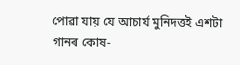পোৱা যায় যে আচাৰ্য মুনিদত্তই এশটা গানৰ কোষ-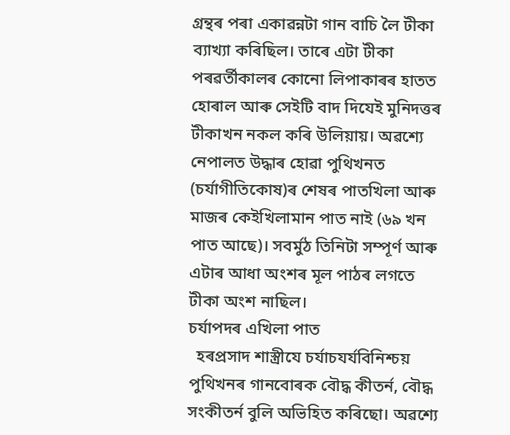গ্ৰন্থৰ পৰা একাৱন্নটা গান বাচি লৈ টীকা ব্যাখ্যা কৰিছিল। তাৰে এটা টীকা পৰৱৰ্তীকালৰ কোনো লিপাকাৰৰ হাতত হোৰাল আৰু সেইটি বাদ দিযেই মুনিদত্তৰ টীকাখন নকল কৰি উলিয়ায়। অৱশ্যে নেপালত উদ্ধাৰ হোৱা পুথিখনত (চৰ্যাগীতিকোষ)ৰ শেষৰ পাতখিলা আৰু মাজৰ কেইখিলামান পাত নাই (৬৯ খন পাত আছে)। সবৰ্মুঠ তিনিটা সম্পূৰ্ণ আৰু এটাৰ আধা অংশৰ মূল পাঠৰ লগতে টীকা অংশ নাছিল।
চৰ্যাপদৰ এখিলা পাত
  হৰপ্ৰসাদ শাস্ত্ৰীযে চৰ্যাচযৰ্যবিনিশ্চয় পুথিখনৰ গানবোৰক বৌদ্ধ কীতৰ্ন, বৌদ্ধ সংকীতৰ্ন বুলি অভিহিত কৰিছো। অৱশ্যে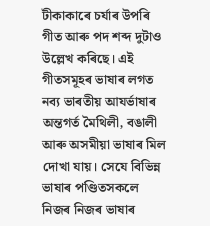টীকাকাৰে চৰ্যাৰ উপৰি গীত আৰু পদ শব্দ দুটাও উল্লেখ কৰিছে। এই গীতসমূহৰ ভাষাৰ লগত নব্য ভাৰতীয় আযৰ্ভাষাৰ অন্তগৰ্ত মৈথিলী, বঙালী আৰু অসমীয়া ভাষাৰ মিল দোখা যায়। সেযে বিভিন্ন ভাষাৰ পণ্ডিতসকলে নিজৰ নিজৰ ভাষাৰ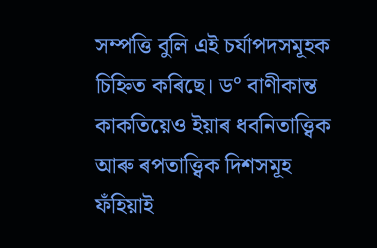সম্পত্তি বুলি এই চৰ্যাপদসমূহক চিহ্নিত কৰিছে। ড° বাণীকান্ত কাকতিয়েও ইয়াৰ ধবনিতাত্ত্বিক আৰু ৰপতাত্ত্বিক দিশসমূহ ফঁহিয়াই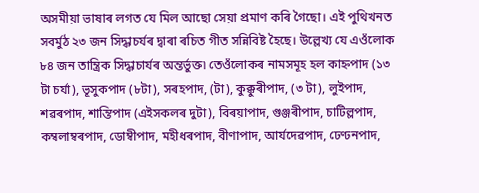অসমীয়া ভাষাৰ লগত যে মিল আছো সেয়া প্ৰমাণ কৰি গৈছো। এই পুথিখনত সবৰ্মুঠ ২৩ জন সিদ্ধাচৰ্যৰ দ্বাৰা ৰচিত গীত সন্নিবিষ্ট হৈছে। উল্লেখ্য যে এওঁলোক ৮৪ জন তান্ত্ৰিক সিদ্ধাচাৰ্যৰ অন্তৰ্ভুক্ত৷ তেওঁলোকৰ নামসমূহ হল কাহ্নপাদ (১৩ টা চৰ্যা), ভূসুকপাদ (৮টা), সৰহপাদ, (টা), কুক্কুৰীপাদ, (৩ টা), লুইপাদ, শৱৰপাদ, শান্তিপাদ (এইসকলৰ দুটা), বিৰয়াপাদ, গুঞ্জৰীপাদ, চাটিল্লপাদ, কম্বলাম্বৰপাদ, ডোম্বীপাদ, মহীধৰপাদ, বীণাপাদ, আৰ্যদেৱপাদ, ঢেণ্ঢনপাদ,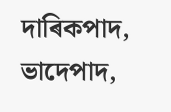দাৰিকপাদ, ভাদেপাদ,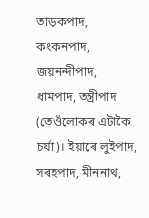তাড়কপাদ, কংকনপাদ, জয়নন্দীপাদ, ধামপাদ, তন্ত্ৰীপাদ (তেওঁলোকৰ এটাকৈ চৰ্যা)। ইয়াৰে লুইপাদ, সৰহপাদ, মীননাথ,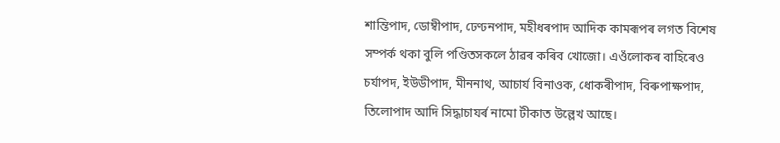শান্তিপাদ, ডোম্বীপাদ, ঢেণ্ঢনপাদ, মহীধৰপাদ আদিক কামৰূপৰ লগত বিশেষ সম্পৰ্ক থকা বুলি পণ্ডিতসকলে ঠাৱৰ কৰিব খোজো। এওঁলোকৰ বাহিৰেও চৰ্যাপদ, ইউডীপাদ, মীননাথ, আচাৰ্য বিনাওক, ধোকৰীপাদ, বিৰুপাক্ষপাদ, তিলোপাদ আদি সিদ্ধাচাযৰ্ৰ নামো টীকাত উল্লেখ আছে।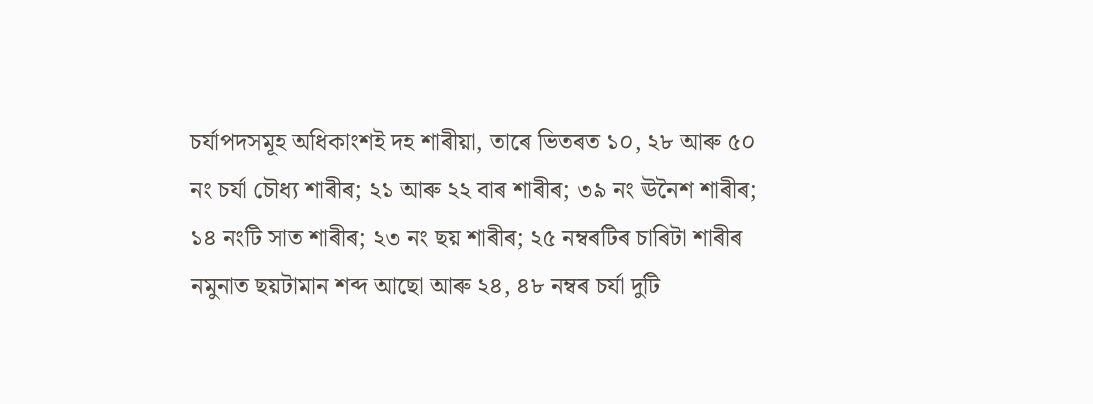চৰ্যাপদসমূহ অধিকাংশই দহ শাৰীয়া, তাৰে ভিতৰত ১০, ২৮ আৰু ৫০ নং চৰ্যা চৌধ্য শাৰীৰ; ২১ আৰু ২২ বাৰ শাৰীৰ; ৩৯ নং ঊনৈশ শাৰীৰ; ১৪ নংটি সাত শাৰীৰ; ২৩ নং ছয় শাৰীৰ; ২৫ নম্বৰটিৰ চাৰিটা শাৰীৰ নমুনাত ছয়টামান শব্দ আছো আৰু ২৪, ৪৮ নম্বৰ চৰ্যা দুটি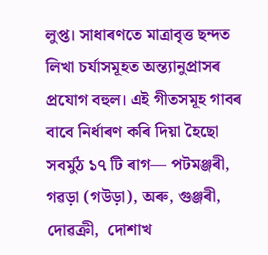লুপ্ত। সাধাৰণতে মাত্ৰাবৃত্ত ছন্দত লিখা চৰ্যাসমূহত অন্ত্যানুপ্ৰাসৰ প্ৰযোগ বহুল। এই গীতসমূহ গাবৰ বাবে নিৰ্ধাৰণ কৰি দিয়া হৈছো সবৰ্মুঠ ১৭ টি ৰাগ— পটমঞ্জৰী, গৱড়া (গউড়া), অৰু, গুঞ্জৰী, দোৱক্ৰী,  দোশাখ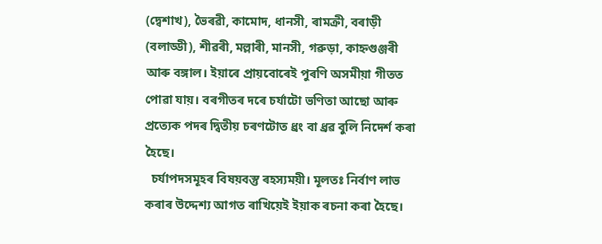(দ্বেশাখ), ভৈৰৱী, কামোদ, ধানসী, ৰামক্ৰী, বৰাড়ী (বলাড্ডী), শীৱৰী, মল্লাৰী, মানসী, গৱুড়া, কাহ্নগুঞ্জৰী আৰু বঙ্গাল। ইয়াৰে প্ৰায়বোৰেই পুৰণি অসমীয়া গীতত পোৱা যায়। বৰগীতৰ দৰে চৰ্যাটো ভণিতা আছো আৰু প্ৰত্যেক পদৰ দ্বিতীয় চৰণটোত ধ্ৰং বা ধ্ৰৱ বুলি নিদেৰ্শ কৰা হৈছে।
  চৰ্যাপদসমূহৰ বিষয়বস্তু ৰহস্যময়ী। মূলতঃ নিৰ্বাণ লাভ কৰাৰ উদ্দেশ্য আগত ৰাখিয়েই ইয়াক ৰচনা কৰা হৈছে।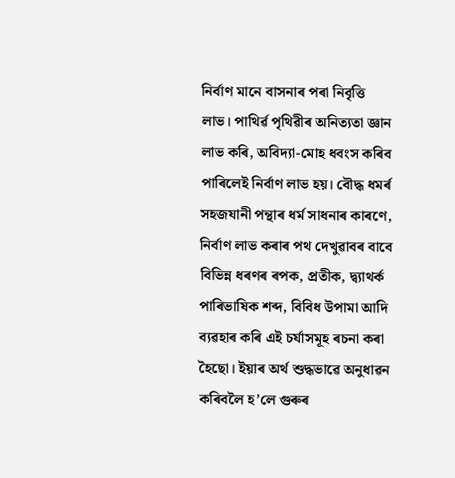নিৰ্বাণ মানে বাসনাৰ পৰা নিবৃত্তি লাভ। পাথিৰ্ৱ পৃথিৱীৰ অনিত্যতা জ্ঞান লাভ কৰি, অবিদ্যা-মোহ ধবংস কৰিব পাৰিলেই নিৰ্বাণ লাভ হয়। বৌদ্ধ ধমৰ্ৰ সহজযানী পন্থাৰ ধৰ্ম সাধনাৰ কাৰণে, নিৰ্বাণ লাভ কৰাৰ পথ দেখুৱাবৰ বাবে বিভিন্ন ধৰণৰ ৰপক, প্ৰতীক, দ্ব্যাথৰ্ক পাৰিভাষিক শব্দ, বিবিধ উপামা আদি ব্যৱহাৰ কৰি এই চৰ্যাসমূহ ৰচনা কৰা হৈছো। ইয়াৰ অৰ্থ শুদ্ধভাৱে অনুধাৱন কৰিবলৈ হ’লে গুৰুৰ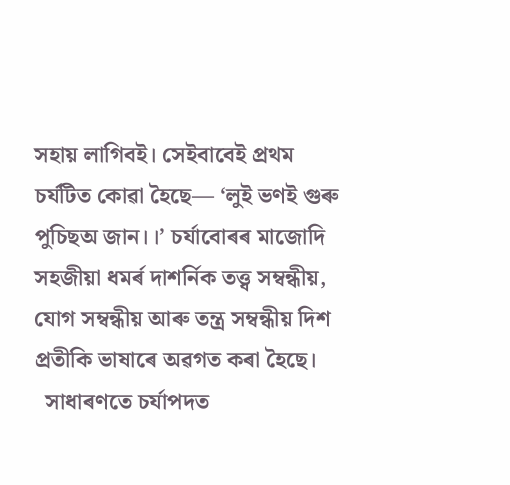সহায় লাগিবই। সেইবাবেই প্ৰথম চৰ্যটিত কোৱা হৈছে— ‘লুই ভণই গুৰু পুচিছঅ জান।।’ চৰ্যাবোৰৰ মাজোদি সহজীয়া ধমৰ্ৰ দাশৰ্নিক তত্ত্ব সম্বন্ধীয়, যোগ সম্বন্ধীয় আৰু তন্ত্ৰ সম্বন্ধীয় দিশ প্ৰতীকি ভাষাৰে অৱগত কৰা হৈছে।
  সাধাৰণতে চৰ্যাপদত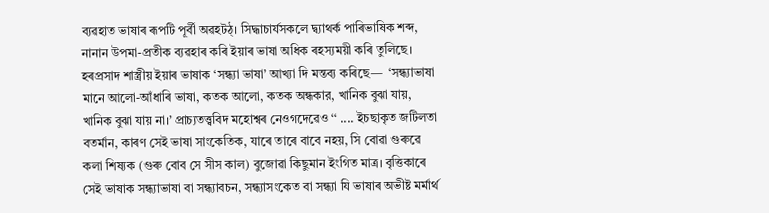ব্যৱহাত ভাষাৰ ৰূপটি পূৰ্বী অৱহটঠ্‌। সিদ্ধাচাৰ্যসকলে দ্ব্যাথৰ্ক পাৰিভাষিক শব্দ, নানান উপমা-প্ৰতীক ব্যৱহাৰ কৰি ইয়াৰ ভাষা অধিক ৰহস্যময়ী কৰি তুলিছে। হৰপ্ৰসাদ শাস্ত্ৰীয় ইয়াৰ ভাষাক ‘সন্ধ্যা ভাষা’ আখ্যা দি মন্তব্য কৰিছে—  ‘সন্ধ্যাভাষা মানে আলো-আঁধাৰি ভাষা, কতক আলো, কতক অন্ধকার, খানিক বুঝা যায়, খানিক বুঝা যায় না।’ প্ৰাচ্যতত্ত্ববিদ মহোশ্বৰ নেওগদেৱেও ‘‘ .... ইচছাকৃত জটিলতা বতৰ্মান, কাৰণ সেই ভাষা সাংকেতিক, যাৰে তাৰে বাবে নহয়, সি বোৱা গুৰুৱে কলা শিষ্যক (গুৰু বোব সে সীস কাল) বুজোৱা কিছুমান ইংগিত মাত্ৰ। বৃত্তিকাৰে সেই ভাষাক সন্ধ্যাভাষা বা সন্ধ্যাবচন, সন্ধ্যাসংকেত বা সন্ধ্যা যি ভাষাৰ অভীষ্ট মৰ্মাৰ্থ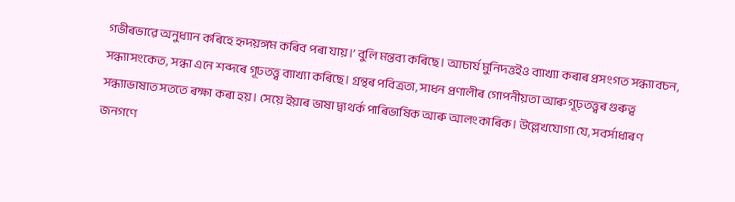গভীৰভাৱে অনুধ্যান কৰিহে হৃদয়ঙ্গম কৰিব পৰা যায়।’ বুলি মন্তব্য কৰিছে। আচাৰ্য মুনিদত্তইও ব্যাখ্যা কৰাৰ প্ৰসংগত সন্ধ্যাবচন, সন্ধ্যাসংকেত, সন্ধা এনে শব্দৰে গূঢতত্ত্ব ব্যাখ্যা কৰিছে। গ্ৰন্থৰ পবিত্ৰতা, সাধন প্ৰণালীৰ গোপনীয়তা আৰু গূঢ়তত্ত্বৰ গুৰুত্ব সন্ধ্যাভাষাত সততে ৰক্ষা কৰা হয়। সেয়ে ইয়াৰ ভাষা দ্ব্যথৰ্ক পাৰিভাষিক আৰু আলংকাৰিক। উল্লেখযোগ্য যে, সবৰ্সাধাৰণ জনগণে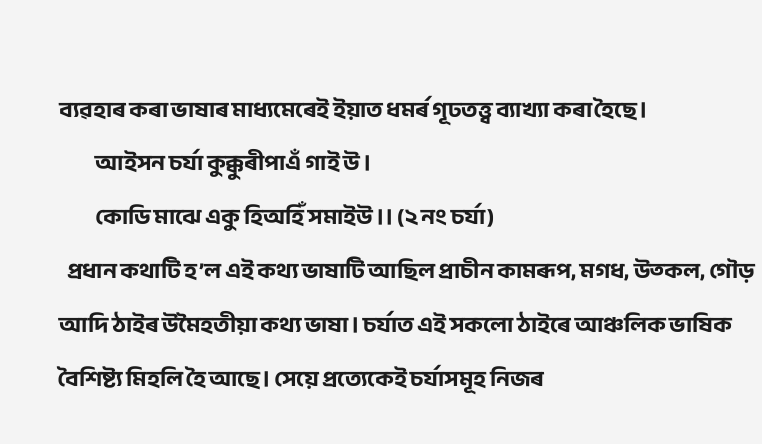ব্যৱহাৰ কৰা ভাষাৰ মাধ্যমেৰেই ইয়াত ধমৰ্ৰ গূঢতত্ত্ব ব্যাখ্যা কৰা হৈছে।
          আইসন চৰ্যা কুক্কুৰীপাএঁ গাই উ।
          কোডি মাঝে একু হিঅহিঁ সমাইউ।। (২ নং চৰ্যা)
  প্ৰধান কথাটি হ’ল এই কথ্য ভাষাটি আছিল প্ৰাচীন কামৰূপ, মগধ, উত্কল, গৌড় আদি ঠাইৰ উমৈহতীয়া কথ্য ভাষা। চৰ্যাত এই সকলো ঠাইৰে আঞ্চলিক ভাষিক বৈশিষ্ট্য মিহলি হৈ আছে। সেয়ে প্ৰত্যেকেই চৰ্যাসমূহ নিজৰ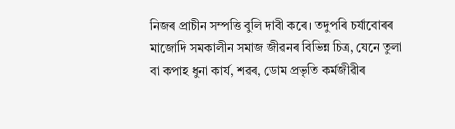নিজৰ প্ৰাচীন সম্পত্তি বুলি দাবী কৰে। তদুপৰি চৰ্যাবোৰৰ মাজোদি সমকালীন সমাজ জীৱনৰ বিভিন্ন চিত্ৰ, যেনে তুলা বা কপাহ ধুনা কাৰ্য, শৱৰ, ডোম প্ৰভৃতি কৰ্মজীৱীৰ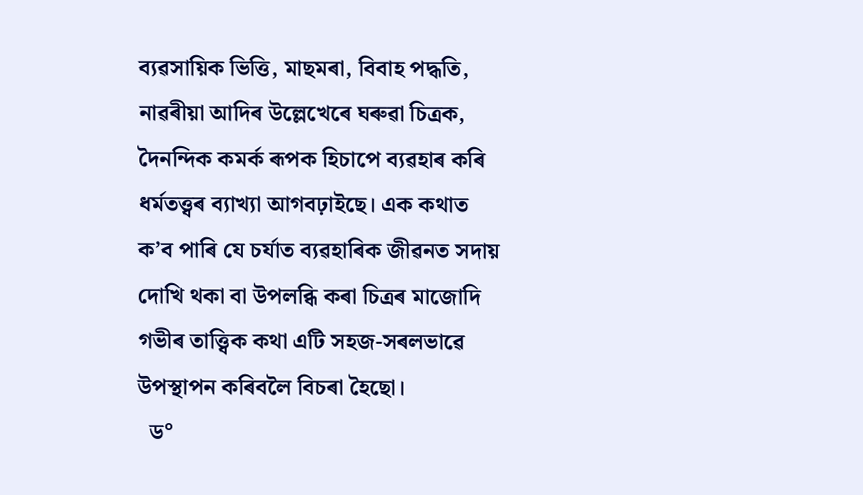ব্যৱসায়িক ভিত্তি, মাছমৰা, বিবাহ পদ্ধতি, নাৱৰীয়া আদিৰ উল্লেখেৰে ঘৰুৱা চিত্ৰক, দৈনন্দিক কমৰ্ক ৰূপক হিচাপে ব্যৱহাৰ কৰি ধৰ্মতত্ত্বৰ ব্যাখ্যা আগবঢ়াইছে। এক কথাত ক’ব পাৰি যে চৰ্যাত ব্যৱহাৰিক জীৱনত সদায় দোখি থকা বা উপলব্ধি কৰা চিত্ৰৰ মাজোদি গভীৰ তাত্ত্বিক কথা এটি সহজ-সৰলভাৱে উপস্থাপন কৰিবলৈ বিচৰা হৈছো।
  ড°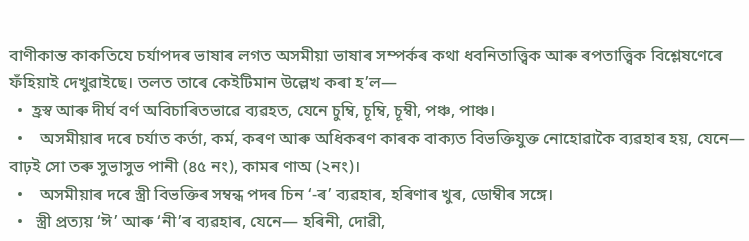বাণীকান্ত কাকতিযে চৰ্যাপদৰ ভাষাৰ লগত অসমীয়া ভাষাৰ সম্পৰ্কৰ কথা ধবনিতাত্ত্বিক আৰু ৰপতাত্ত্বিক বিশ্লেষণেৰে ফঁহিয়াই দেখুৱাইছে। তলত তাৰে কেইটিমান উল্লেখ কৰা হ’ল—
  •  হ্ৰস্ব আৰু দীৰ্ঘ বৰ্ণ অবিচাৰিতভাৱে ব্যৱহত, যেনে চুম্বি, চূম্বি, চূম্বী, পঞ্চ, পাঞ্চ।
  •    অসমীয়াৰ দৰে চৰ্যাত কৰ্তা, কৰ্ম, কৰণ আৰু অধিকৰণ কাৰক বাক্যত বিভক্তিযুক্ত নোহোৱাকৈ ব্যৱহাৰ হয়, যেনে— বাঢ়ই সো তৰু সুভাসুভ পানী (৪৫ নং), কামৰ ণাঅ (২নং)।
  •    অসমীয়াৰ দৰে স্ত্ৰী বিভক্তিৰ সম্বন্ধ পদৰ চিন ‘-ৰ’ ব্যৱহাৰ, হৰিণাৰ খুৰ, ডোম্বীৰ সঙ্গে।
  •   স্ত্ৰী প্ৰত্যয় ‘ঈ’ আৰু ‘নী’ৰ ব্যৱহাৰ, যেনে— হৰিনী, দোৱী,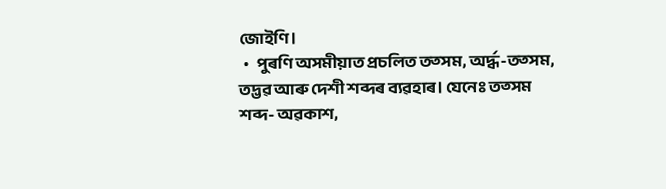জোইণি।
  •   পুৰণি অসমীয়াত প্ৰচলিত তত্সম, অৰ্দ্ধ-তত্সম, তদ্ভৱ আৰু দেশী শব্দৰ ব্যৱহাৰ। যেনেঃ তত্সম শব্দ- অৱকাশ,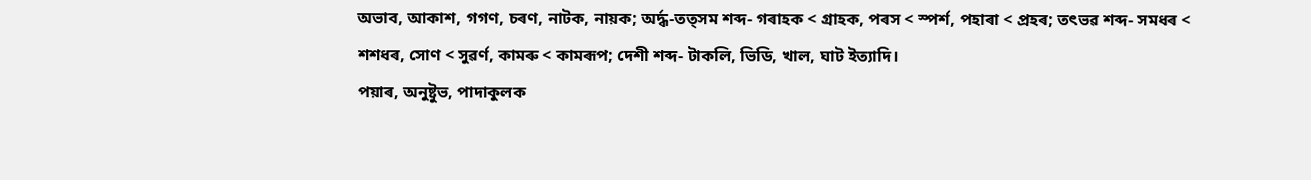অভাব, আকাশ, গগণ, চৰণ, নাটক, নায়ক; অৰ্দ্ধ-তত্সম শব্দ- গৰাহক < গ্ৰাহক, পৰস < স্পৰ্শ, পহাৰা < প্ৰহৰ; তৎভৱ শব্দ- সমধৰ < শশধৰ, সোণ < সুৱৰ্ণ, কামৰু < কামৰূপ; দেশী শব্দ- টাকলি, ভিডি, খাল, ঘাট ইত্যাদি।
পয়াৰ, অনুষ্টুভ, পাদাকুলক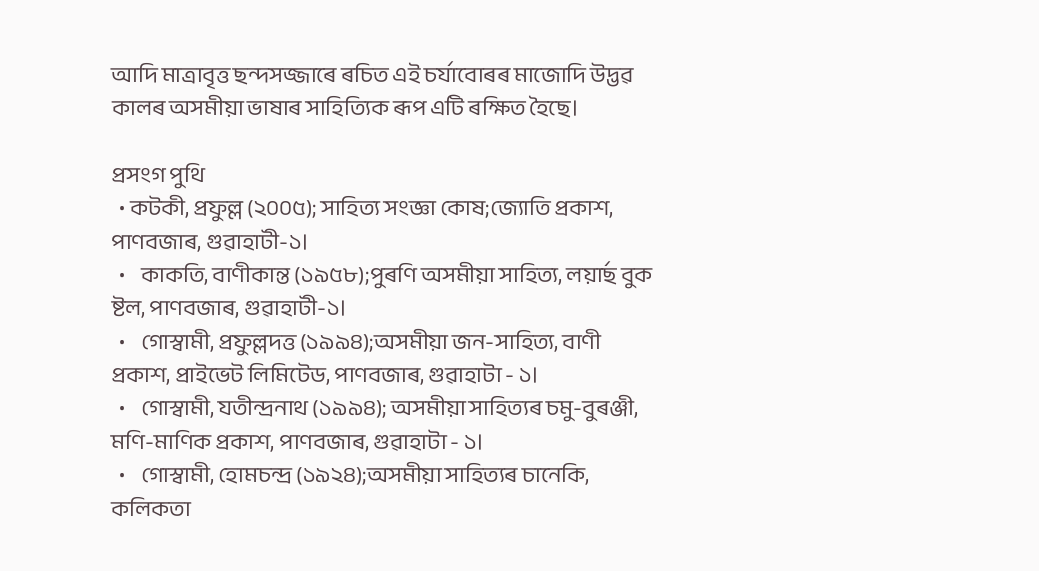আদি মাত্ৰাবৃত্ত ছন্দসজ্জাৰে ৰচিত এই চৰ্যাবোৰৰ মাজোদি উদ্ভৱ কালৰ অসমীয়া ভাষাৰ সাহিত্যিক ৰূপ এটি ৰক্ষিত হৈছে।

প্ৰসংগ পুথি
  • কটকী, প্ৰফুল্ল (২০০৫); সাহিত্য সংজ্ঞা কোষ;জ্যোতি প্ৰকাশ, পাণবজাৰ, গুৱাহাটী-১।
  •    কাকতি, বাণীকান্ত (১৯৫৮);পুৰণি অসমীয়া সাহিত্য, লয়াৰ্ছ বুক ষ্টল, পাণবজাৰ, গুৱাহাটী-১।
  •    গোস্বামী, প্ৰফুল্লদত্ত (১৯৯৪);অসমীয়া জন-সাহিত্য, বাণী প্ৰকাশ, প্ৰাইভেট লিমিটেড, পাণবজাৰ, গুৱাহাটা - ১।
  •    গোস্বামী, যতীন্দ্ৰনাথ (১৯৯৪); অসমীয়া সাহিত্যৰ চমু-বুৰঞ্জী, মণি-মাণিক প্ৰকাশ, পাণবজাৰ, গুৱাহাটা - ১।
  •    গোস্বামী, হোমচন্দ্ৰ (১৯২৪);অসমীয়া সাহিত্যৰ চানেকি, কলিকতা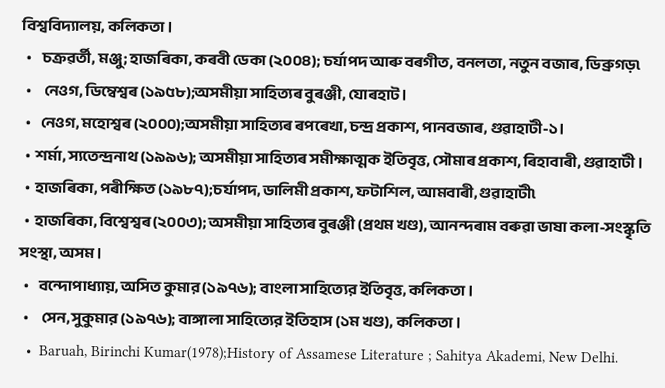বিশ্ববিদ্যালয়, কলিকতা।
  •    চক্ৰৱৰ্তী, মঞ্জু; হাজৰিকা, কৰবী ডেকা (২০০৪); চৰ্যাপদ আৰু বৰগীত, বনলতা, নতুন বজাৰ, ডিব্ৰুগড়৷
  •     নেওগ, ডিম্বেশ্বৰ (১৯৫৮);অসমীয়া সাহিত্যৰ বুৰঞ্জী, যোৰহাট।
  •    নেওগ, মহোশ্বৰ (২০০০);অসমীয়া সাহিত্যৰ ৰপৰেখা, চন্দ্ৰ প্ৰকাশ, পানবজাৰ, গুৱাহাটী-১।
  •  শৰ্মা, স্যতেন্দ্ৰনাথ (১৯৯৬); অসমীয়া সাহিত্যৰ সমীক্ষাত্মক ইতিবৃত্ত, সৌমাৰ প্ৰকাশ, ৰিহাবাৰী, গুৱাহাটী।
  •  হাজৰিকা, পৰীক্ষিত (১৯৮৭);চৰ্যাপদ, ডালিমী প্ৰকাশ, ফটাশিল, আমবাৰী, গুৱাহাটী৷
  •  হাজৰিকা, বিশ্বেশ্বৰ (২০০৩); অসমীয়া সাহিত্যৰ বুৰঞ্জী (প্ৰথম খণ্ড), আনন্দৰাম বৰুৱা ভাষা কলা-সংস্কৃতি সংস্থা, অসম।
  •    বন্দোপাধ্যায়, অসিত কুমার (১৯৭৬); বাংলা সাহিত্যের ইতিবৃত্ত, কলিকতা।
  •     সেন, সুকুমার (১৯৭৬); বাঙ্গালা সাহিত্যের ইতিহাস (১ম খণ্ড), কলিকতা।
  •  Baruah, Birinchi Kumar(1978);History of Assamese Literature ; Sahitya Akademi, New Delhi.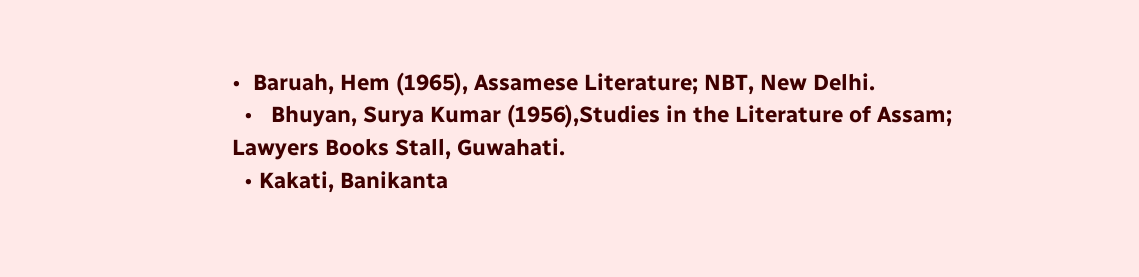•  Baruah, Hem (1965), Assamese Literature; NBT, New Delhi.
  •   Bhuyan, Surya Kumar (1956),Studies in the Literature of Assam; Lawyers Books Stall, Guwahati.
  • Kakati, Banikanta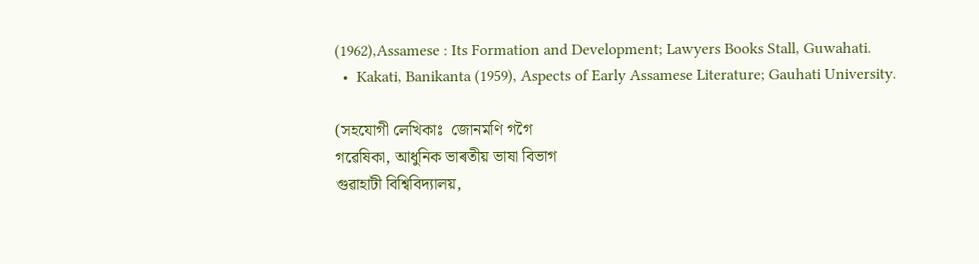(1962),Assamese : Its Formation and Development; Lawyers Books Stall, Guwahati.
  •  Kakati, Banikanta (1959), Aspects of Early Assamese Literature; Gauhati University.

(সহযোগী লেখিকাঃ  জোনমণি গগৈ
গৱেষিকা, আধুনিক ভাৰতীয় ভাষা বিভাগ
গুৱাহাটী বিশ্বিবিদ্যালয়,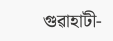গুৱাহাটী-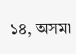১৪, অসম৷